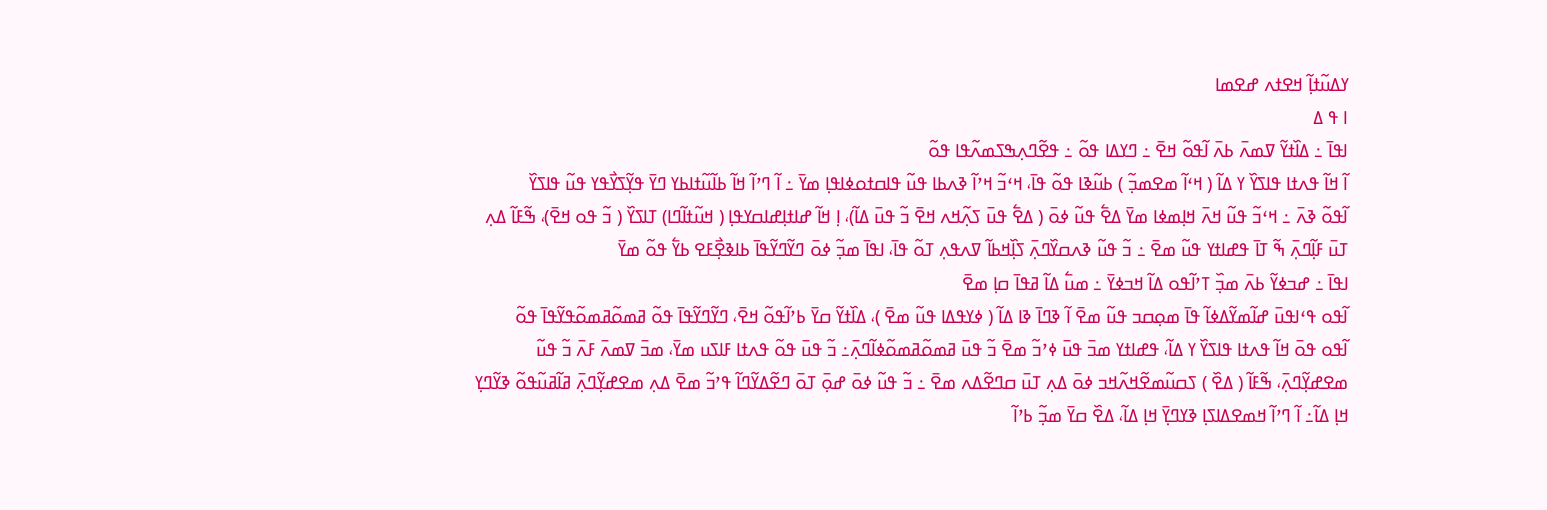ߌߡߎ߬ߙߊ߲߬ ߞߐߙߍ ߝߐߘߊ
ߊ ߟ ߡ
ߊߟߊ߫ ߸ ߡߊ߰ߙߌ߬ ߜߘߍ߫ ߕߍ߫ ߊ߬ߟߋ߬ ߞߐ߫ ߸ ߣߌߡߊ ߟߋ߬ ߸ ߟߐ߬ߣߍ߲ߒߖߘߍ߬ߟߊ ߟߋ߬
ߊ߬ ߞߊ߬ ߟߍߙߊ ߟߊߖߌ߰ ߌ ߡߊ߬ ( ߞߵߊ߬ ߘߐߘߏ߲߬ ) ߕߎ߬ߢߊ ߟߋ߬ ߟߊ߫، ߞߵߏ߬ ߞߴߊ߬ ߢߍߕߊ ߟߎ߬ ߟߊߛߙߋߦߊߟߊ߲ ߘߌ߫ ߸ ߊ߬ ߣߴߊ߬ ߞߊ߬ ߕߊ߬ߎ߬ߙߊߕߌ ߣߌ߫ ߟߌ߲߬ߖߌ߯ߟߌ ߟߎ߬ ߟߊߖߌ߰
ߊ߬ߟߋ߬ ߢߍ߫ ߸ ߞߵߏ߬ ߟߎ߬ ߞߍ߫ ߞߊ߲ߘߦߊ ߘߌ߫ ߡߐ߱ ߟߎ߬ ߦߋ߫ ( ߡߐ߱ ߟߎ߫ ߖߍ߲߬ߞߍ ߞߐ߫ ߏ߬ ߟߎ߫ ߡߊ߬)، ߊ߲ ߞߊ߬ ߝߊߙߊ߲ߝߊߛߌߟߊ߲ ( ߞߎ߬ߙߊ߬ߣߊ) ߠߊߖߌ߰ ( ߏ߬ ߟߋ ߞߐ߫)، ߒ߬ߓߊ߬ ߡߍ߲ ߠߎ߫ ߓߊ߲߬ߣߍ߲߫ ߒ߬ ߠߊ߫ ߟߝߊߙߌ ߟߎ߬ ߘߐ߫ ߸ ߏ߬ ߟߎ߬ ߢߍߛߌ߰ߣߍ߲߫ ߖߊ߲߰ߞߕߊ߬ ߜߍߟߍ߲ ߠߋ߬ ߟߊ߫، ߊߟߊ߫ ߘߏ߲߬ ߦߋ߫ ߣߌ߬ߣߌ߬ߟߊ߫ ߕߊߢߐ߲߯ߓߐ ߕߌ߱ ߟߋ߬ ߘߌ߫
ߊߟߊ߫ ߸ ߝߏߦߌ߬ ߕߍ߫ ߘߏ߲߰ ߠߴߊ߬ߟߋ ߡߊ߬ ߞߏߦߌ߫ ߸ ߘߎ߱ ߡߊ߬ ߥߟߊ߫ ߛߊ߲ ߘߐ߫
ߊ߬ߟߋ ߟߵߊߟߎ߫ ߝߊ߬ߘߌ߬ߡߦߊ߬ ߟߊ߫ ߘߋ߲ߛߏ ߟߎ߬ ߘߐ߫ ߊ߬ ߢߣߊ߫ ߢߊ ߡߊ߬ ( ߦߌߟߡߊ ߟߎ߬ ߘߐ߫ )، ߡߊ߰ߙߌ߬ ߛߌ߫ ߕߴߊ߬ߟߋ߬ ߞߐ߫، ߣߌ߬ߣߌ߬ߟߊ߫ ߟߋ߬ ߥߘߋ߬ߥߘߋ߬ߟߌ߬ߟߊ߫ ߟߋ߬
ߊ߬ߟߋ ߟߋ߫ ߞߊ߬ ߟߍߙߊ ߟߊߖߌ߰ ߌ ߡߊ߬، ߟߝߊߙߌ ߘߏ߫ ߟߎ߫ ߦߴߏ߬ ߘߐ߫ ߏ߬ ߟߎ߫ ߥߘߋ߬ߥߘߋ߬ߦߊ߬ߣߍ߲߫߸ ߏ߬ ߟߎ߫ ߟߋ߬ ߟߍߙߊ ߓߊߖߎ ߘߌ߫، ߘߏ߫ ߜߘߍ߫ ߓߍ߫ ߏ߬ ߟߎ߬ ߘߐߝߌ߲߬ߣߍ߲߫، ߒ߬ߓߊ߬ ( ߡߐ߰ ) ߖߛߎ߬ߘߐ߬ߞߍ߬ߞߏ ߦߋ߫ ߡߍ߲ ߠߎ߫ ߛߣߐ߬ߡߍ ߘߐ߫ ߸ ߏ߬ ߟߎ߬ ߦߋ߫ ߝߋ߲߫ ߠߋ߫ ߣߐ߬ߡߌ߬ߣߊ߬ ߟߴߏ߬ ߘߐ߫ ߡߍ߲ ߘߐߝߌ߲߬ߣߍ߲߫ ߥߊ߬ߥߎ߬ߟߋ߬ ߢߌ߬ߣߌ߲ ߞߊ߲ ߡߊ߬߸ ߊ߬ ߣߴߊ߬ ߞߘߐߡߊߖߊ߲ ߢߌߣߌ߲߫ ߞߊ߲ ߡߊ߬، ߡߐ߰ ߛߌ߫ ߘߏ߲߬ ߕߴߊ߬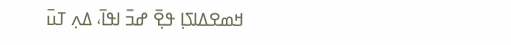ߞߘߐߡߊߖߊ߲ ߟߐ߲߫ ߝߏ߫ ߊߟߊ߫، ߡߍ߲ ߠߎ߫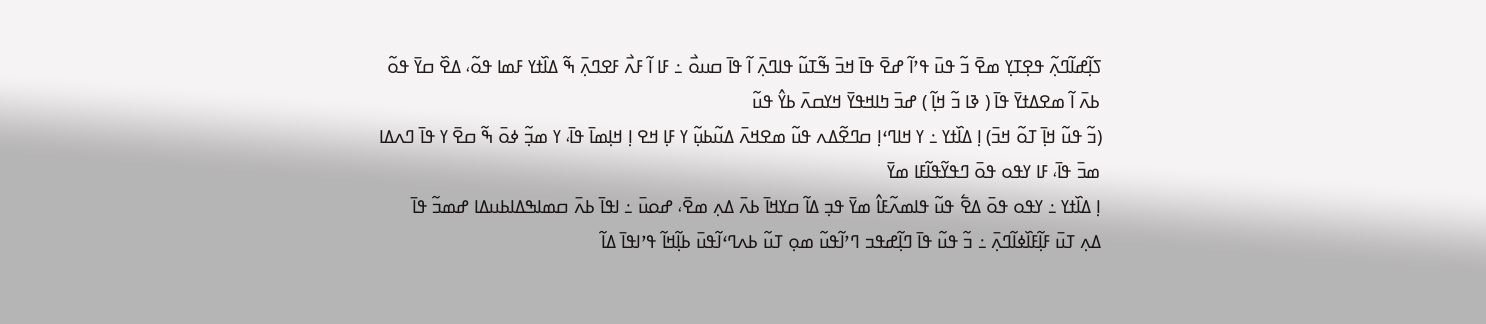ߖߊ߲߬ߝߊ߬ߣߍ߲߬ ߟߐ߲ߠߌ߲ ߘߐ߫ ߏ߬ ߟߎ߫ ߟߴߊ߬ ߝߐ߫ ߟߊ߫ ߞߏ߫ ߒ߬ߠߎ߬ ߟߊߣߍ߲߫ ߊ߬ ߟߊ߫ ߛߎߋ߯ ߸ ߓߊ ߊ߬ ߓߍ߯ ߓߐߣߍ߲߫ ߒ߬ ߡߊ߰ߙߌ ߓߘߊ ߟߋ߬، ߡߐ߰ ߛߌ߫ ߟߋ߬ ߕߍ߫ ߊ߬ ߘߐߡߙߌ߫ ߟߊ߫ ( ߢߊ ߏ߬ ߞߊ߲߬ ) ߝߏ߫ ߤߊߞߟߌ߫ ߞߌߛߍ߫ ߕߌ߮ ߟߎ߬
(ߏ߬ ߟߎ߬ ߞߊ߲߫ ߠߋ߬ ߞߏ߫) ߊ߲ ߡߊ߰ߙߌ ߸ ߌ ߞߊߣߵߊ߲ ߛߣߐ߬ߡߍ ߟߎ߬ ߘߐߞߍ߫ ߡߎ߬ߕߎ߲߬ ߌ ߓߊ߲ ߞߐ ߊ߲ ߞߊ߲ߘߊ߫ ߟߊ߫، ߌ ߘߏ߲߬ ߦߋ߫ ߒ߬ ߛߐ߫ ߌ ߟߊ߫ ߣߍߡߊ ߘߏ߫ ߟߊ߫، ߓߊ ߌߟߋ ߟߋ߫ ߣߟߌ߬ߟߊ߬ߓߊ ߘߌ߫
ߊ߲ ߡߊ߰ߙߌ ߸ ߌߟߋ ߟߋ߫ ߡߐ߱ ߟߎ߬ ߟߊߘߍ߬ߓߊ߮ ߘߌ߫ ߟߏ߲ ߡߊ߬ ߛߌߞߊ߫ ߕߍ߫ ߡߍ߲ ߘߐ߫، ߝߋߎ߫ ߸ ߊߟߊ߫ ߕߍ߫ ߛߘߊߒߡߊߕߎߡߊ ߝߘߏ߬ ߟߊ߫
ߡߍ߲ ߠߎ߫ ߓߊ߲߬ߓߊ߰ߦߊ߬ߣߍ߲߫ ߸ ߏ߬ ߟߎ߬ ߟߊ߫ ߣߊ߲߬ߝߟߏ ߣߴߊ߬ߟߎ߬ ߘߋ߲ ߠߎ߬ ߕߍߣߵߊ߬ߟߎ߫ ߕߊ߲߬ߞߊ߬ ߟߴߊߟߊ߫ ߡߊ߬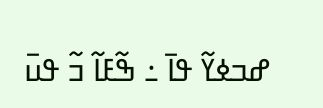ߝߏߦߌ߬ ߟߊ߫ ߸ ߒ߬ߓߊ߬ ߏ߬ ߟߎ߫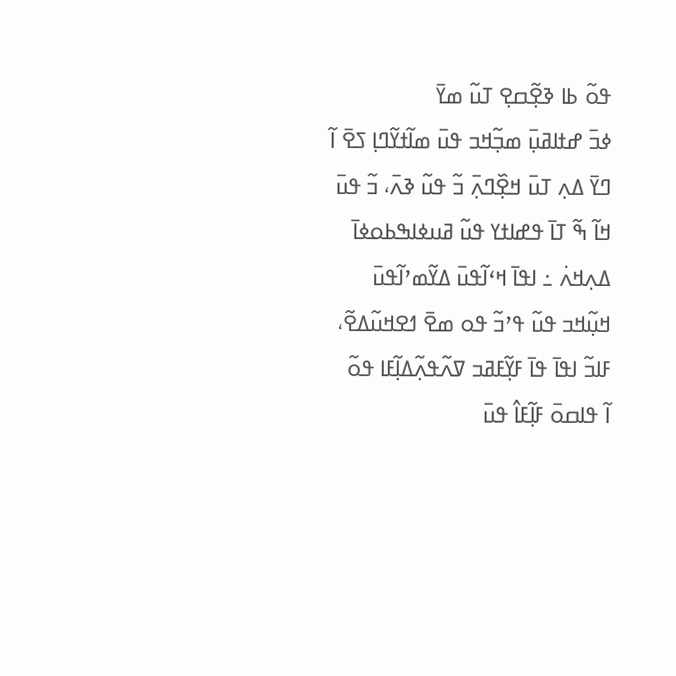ߟߋ߬ ߕߊ ߢߐ߲߬ߛߐ߲ ߠߎ߬ ߘߌ߫
ߦߏ߫ ߝߙߊߥߎ߲߫ ߘߏ߲߬ߞߏ ߟߎ߫ ߘߊ߬ߙߌ߬ߣߊ߲ ߖߐ߫ ߊ߬ ߣߌ߫ ߡߍ߲ ߠߎ߫ ߞߐ߲߰ߣߍ߲߫ ߏ߬ ߟߎ߬ ߢߍ߫، ߏ߬ ߟߎ߫ ߞߊ߬ ߒ߬ ߠߊ߫ ߟߝߊߙߌ ߟߎ߬ ߥߎߦߊߒߕߋߦߊ߫ ߡߍ߲ߞߍ߭ ߸ ߊߟߊ߫ ߞߵߊ߬ߟߎ߫ ߡߌ߬ߘߴߊ߬ߟߎ߫ ߞߎ߲߬ߞߏ ߟߎ߬ ߟߴߏ߬ ߟߋ ߘߐ߫ ߗߐߞߎ߬ߡߐ߬، ߓߊߏ߬ ߊߟߊ߫ ߟߊ߫ ߓߌ߲߬ߓߥߏ ߜߍ߬ߟߍ߲߬ߡߊ߲߬ߓߊ ߟߋ߬
ߊ߬ ߟߊߛߋ߫ ߓߊ߲߬ߓߊ߮ ߟߎ߫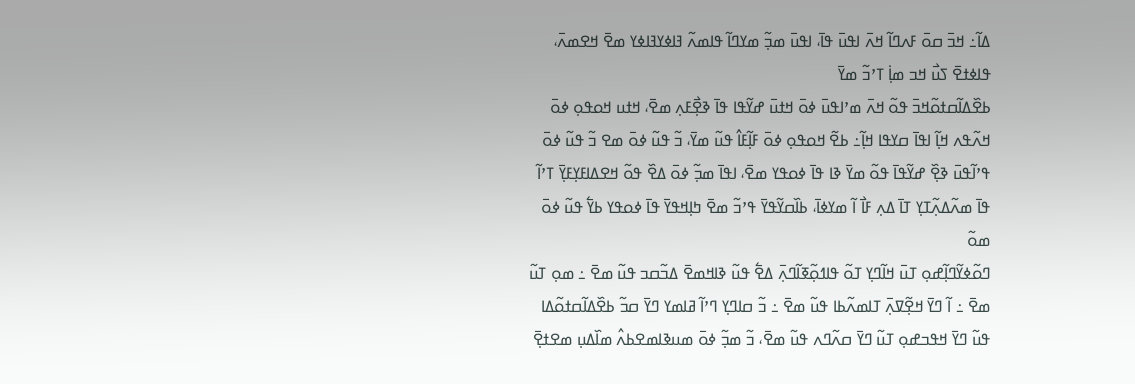ߡߊ߬߸ ߞߏ߫ ߛߋ߫ ߓߍߣߊ߬ ߞߍ߫ ߊߟߎ߫ ߟߊ߫، ߊߟߎ߫ ߘߏ߲߬ ߘߌߣߊ߬ ߟߊߘߍ߬ ߔߊߦߌߔߊߦߌ ߘߐ߫ ߞߐߘߍ߫، ߟߊߦߙߐ߫ ߖߎ߯ ߞߏ ߘߊ߲߭ ߠߴߏ߬ ߘߌ߫
ߕߐ߰ߡߊ߬ߛߙߋ߬ߞߏ߫ ߟߋ߬ ߞߍ߫ ߘߴߊߟߎ߫ ߦߋ߫ ߞߙߎ߫ ߝߌ߬ߟߊ ߟߊ߫ ߢߐ߲߯ߓߍ߲ ߘߐ߫، ߞߙߎ ߞߋߟߋ߲ ߦߋ߫ ߞߍ߬ߟߍ ߞߊ߲߬ ߊߟߊ߫ ߛߌߟߊ ߞߊ߲߬߸ ߕߐ߬ ߞߋߟߋ߲ ߦߋ߫ ߓߊ߲߬ߓߊ߮ ߟߎ߬ ߘߌ߫، ߏ߬ ߟߎ߬ ߦߋ߫ ߘߐ ߏ߬ ߟߎ߬ ߦߋ߫ ߟߴߊ߬ߟߎ߫ ߢߐ߲߰ ߝߌ߬ߟߊ߫ ߟߋ߬ ߘߌ߫ ߢߊ ߟߊ߫ ߦߋߟߌ ߘߐ߫، ߊߟߊ߫ ߘߏ߲߬ ߦߋ߫ ߡߐ߰ ߟߋ߬ ߞߐߡߊߓߌ߲ߓߌ߲߫ ߠߴߊ߬ ߟߊ߫ ߘߍ߬ߡߍ߲߬ߠߌ߲ ߠߊ߫ ߡߍ߲ ߓߊ߯ ߊ߬ ߘߌߦߊ߫، ߕߊ߰ߛߌ߬ߟߌ߫ ߟߴߏ߬ ߘߐ߫ ߤߊ߲ߞߟߌ߫ ߟߊ߫ ߦߋߟߌ ߕߌ߱ ߟߎ߬ ߦߋ߫ ߘߋ߬
ߣߋ߬ߦߌ߬ߣߊ߲߬ߝߋ߲ ߠߎ߫ ߞߊ߬ߣߌ߲ ߠߋ߬ ߟߊߗߋ߲߬ߧߊ߬ߣߍ߲߫ ߡߐ߱ ߟߎ߬ ߢߊߞߘߐ߫ ߡߏ߬ߛߏ ߟߎ߬ ߘߐ߫ ߸ ߘߋ߲ ߠߎ߬ ߘߐ߫ ߸ ߊ߬ ߣߌ߫ ߞߐ߲߬ߜߍ߲߫ ߠߊߘߍ߬ߕߊ ߟߎ߬ ߘߐ߫ ߸ ߏ߬ ߛߊߣߌ߲ ߣߴߊ߬ ߥߊߘߌ ߣߌ߫ ߛߏ߬ ߕߐ߰ߡߊ߬ߛߙߋ߬ߡߊ ߟߎ߬ ߣߌ߫ ߞߟߏߝߋ߲ ߠߎ߬ ߣߌ߫ ߛߍ߬ߣߍ ߟߎ߬ ߘߐ߫، ߏ߬ ߘߏ߲߬ ߦߋ߫ ߘߎߢߊߘߐߕߍ߮ ߘߊ߰ߡߎ߲ ߘߐߙߐ߲߫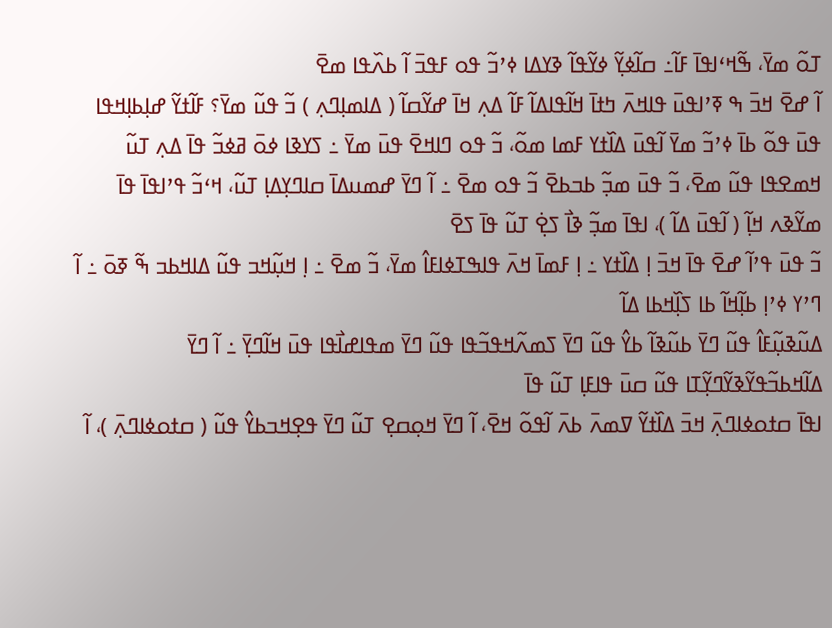ߠߋ߬ ߘߌ߫، ߒ߬ߞߵߊߟߊ߫ ߓߊ߬߸ ߛߊ߬ߦߌ߲߬ ߦߌ߬ߟߊ߬ ߢߌߡߊ ߦߴߏ߬ ߟߋ ߓߟߏ߫ ߊ߬ ߕߍ߰ߟߊ ߘߐ߫
ߊ߬ ߝߐ߫ ߞߏ߫ ߒ ߧߴߊߟߎ߫ ߟߊߞߍ߫ ߤߙߊ߫ ߞߊ߬ߟߊߡߊ߬ ߓߊ߬ ߡߍ߲ ߞߊ߫ ߝߌ߬ߛߊ߬ ( ߡߊߘߊ߲ߣߍ߲ ) ߏ߬ ߟߎ߬ ߘߌ߫؟ ߓߊ߬ߙߌ߬ ߝߊ߲ߕߊ߲ߞߟߊ ߟߎ߫ ߟߋ߬ ߕߊ߫ ߦߴߏ߬ ߘߌ߫ ߊ߬ߟߎ߫ ߡߊ߰ߙߌ ߓߘߊ ߘߋ߬، ߏ߬ ߟߋ ߣߊߞߐ߫ ߟߎ߫ ߘߌ߫ ߸ ߖߌߢߊ ߦߋ߫ ߥߦߏ߬ ߟߊ߫ ߡߍ߲ ߠߎ߬ ߞߘߐߟߊ ߟߎ߬ ߘߐ߫، ߏ߬ ߟߎ߫ ߘߏ߲߬ ߕߏߕߐ߫ ߏ߬ ߟߋ ߘߐ߫ ߸ ߊ߬ ߣߌ߫ ߝߘߎߡߊ߫ ߛߊߣߌ߲ߡߊ߲ ߠߎ߬، ߞߵߏ߬ ߟߴߊߟߊ߫ ߟߊ߫ ߘߌ߬ߢߍ ߞߊ߲߬ ( ߊ߬ߟߎ߫ ߡߊ߬ )، ߊߟߊ߫ ߘߏ߲߬ ߢߊ߯ ߖߐ߲߭ ߠߎ߬ ߟߊ߫ ߖߐ߫
ߏ߬ ߟߎ߫ ߟߴߊ߬ ߝߐ߫ ߟߊ߫ ߞߏ߫ ߊ߲ ߡߊ߰ߙߌ ߸ ߊ߲ ߓߘߊ߫ ߞߍ߫ ߟߊߒߠߦߊߓߊ߮ ߘߌ߫، ߏ߬ ߘߐ߫ ߸ ߊ߲ ߞߎ߲߬ߞߏ ߟߎ߬ ߡߊߞߕߏ ߒ߬ ߧߋ߫ ߸ ߊ߬ ߣߴߌ ߦߴߊ߲ ߕߊ߲߬ߞߊ߬ ߕߊ ߖߊ߲߰ߞߕߊ ߡߊ߬
ߡߎ߬ߢߎ߲߬ߓߊ߮ ߟߎ߬ ߣߌ߫ ߕߎ߬ߢߊ߬ ߕߌ߮ ߟߎ߬ ߣߌ߫ ߖߘߍ߬ߞߟߏ߬ߟߊ ߟߎ߬ ߣߌ߫ ߘߟߊߝߊ߯ߟߊ ߟߎ߫ ߞߊ߬ߣߌ߲߫ ߸ ߊ߬ ߣߌ߫ ߡߊ߬ߞߕߏ߬ߟߌ߬ߢߌ߬ߣߌ߲߬ߠߊ ߟߎ߬ ߛߎ߫ ߟߊߓߊ߲ ߠߎ߬ ߟߊ߫
ߊߟߊ߫ ߛߙߋߦߊߣߍ߲߫ ߞߏ߫ ߡߊ߰ߙߌ߬ ߜߘߍ߫ ߕߍ߫ ߊ߬ߟߋ߬ ߞߐ߫، ߊ߬ ߣߌ߫ ߞߋ߲ߛߐ߲ ߠߎ߬ ߣߌ߫ ߟߐ߲ߞߏߕߌ߮ ߟߎ߬ ( ߛߙߋߦߊߣߍ߲߫ )، ߊ߬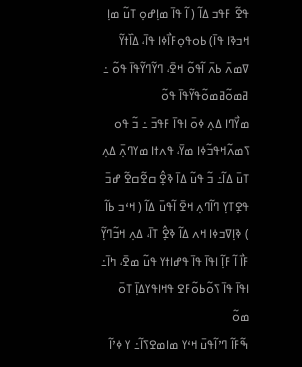ߟߐ߬ ߓߟߏ ߡߊ߬ ( ߊ߬ ߟߊ߫ ߘߊ߲ߝߋ߲ ߠߎ߬ ߘߊ߲ ߞߏߢߊ ߟߊ߫) ߕߋߟߋ߲ߓߊ߯ߦߊ ߟߊ߫، ߡߊ߰ߙߌ߬ ߜߘߍ߫ ߕߍ߫ ߊ߬ߟߋ߬ ߞߐ߫، ߣߌ߬ߣߌ߬ߟߊ߫ ߟߋ߬ ߸ ߥߘߋ߬ߥߘߋ߬ߟߌ߬ߟߊ߫ ߟߋ߬
ߘߌ߯ߣߊ ߡߍ߲ ߦߋ߫ ߊߟߊ߫ ߓߟߏ߫ ߸ ߏ߬ ߟߋ ߖߘߍ߬ߞߟߏ߬ߦߊ ߘߌ߫، ߟߍߙߊ ߘߌߣߍ߲߫ ߡߍ߲ ߠߎ߫ ߡߊ߬߸ ߏ߬ ߟߎ߬ ߡߊ߫ ߢߐ߲߮ ߛߐ߬ߛߐ߬ ߝߏ߫ ߟߐ߲ߠߌ߲ ߣߊ߬ߣߍ߲ ߞߐ߫ ߊ߬ߟߎ߫ ߡߊ߬ ( ߞߵߏ ߕߊ߬ ) ߢߊ߲ߜߏߦߊ ߞߍ ߡߊ߬ ߢߐ߲߮ ߠߊ߫، ߡߍ߲ ߞߏ߬ߣߌ߲߬ ߓߊ߯ ߊ߬ ߓߊ߲߬ ߊߟߊ߫ ߟߊ߫ ߟߝߊߙߌ ߟߎ߬ ߘߐ߫، ߤߊ߫߸ ߊߟߊ߫ ߟߊ߫ ߖߋ߬ߕߋ߬ߓߐ ߟߞߊߟߌߡߊ߲߫ ߠߋ߫ ߘߋ߬
ߒ߬ߓߊ߬ ߣߴߊ߬ߟߎ߫ ߞߵߌ ߘߊߘߐߖߊ߬߸ ߌ ߦߴߊ߬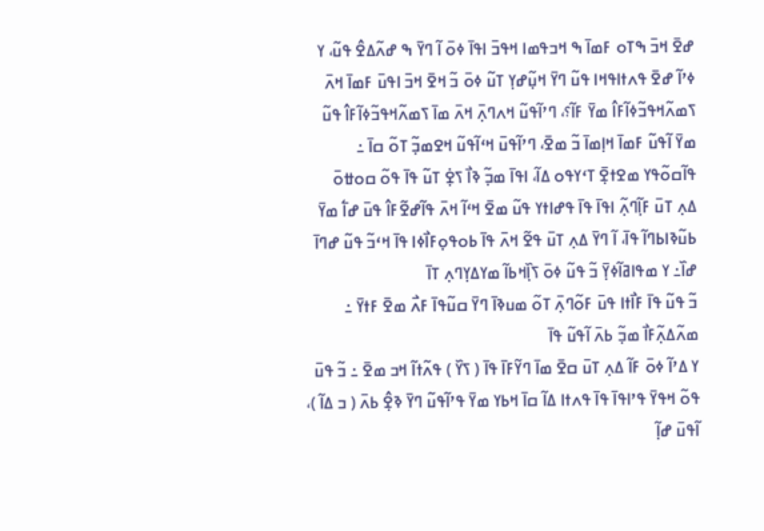ߝߐ߫ ߞߏ߫ ߒߠߋ ߓߘߊ߫ ߒ ߞߏߟߘߊ ߞߟߏ߫ ߊߟߊ߫ ߦߋ߫ ߊ߬ ߣߌ߫ ߒ ߝߍ߬ߡߐ߮ ߟߎ߬، ߌ ߦߴߊ߬ ߝߐ߫ ߟߍߙߊߟߞߊ ߟߎ߬ ߣߌ߫ ߞߎ߲߬ߝߌ߲ ߠߎ߬ ߦߋ߫ ߏ߬ ߞߐ߫ ߞߏ߫ ߊߟߎ߫ ߓߘߊ߫ ߞߍ߫ ߖߘߍ߬ߞߟߏ߬ߦߊ߬ߓߊ߮ ߘߌ߫ ߓߊ߬؟، ߣߴߊ߬ߟߎ߬ ߞߍߣߍ߲߫ ߞߍ߫ ߘߊ߫ ߖߘߍ߬ߞߟߏ߬ߦߊ߬ߓߊ߮ ߟߎ߬ ߘߌ߫ ߊ߬ߟߎ߬ ߓߘߊ߫ ߞߊ߲ߘߊ߫ ߏ߬ ߘߐ߫، ߣߴߊ߬ߟߎ߫ ߞߵߊ߬ߟߎ߬ ߞߐߘߏ߲߬ ߠߋ߬ ߛߊ߫ ߸ ߟߊ߬ߛߋ߬ߟߌ ߘߐߙߐ߲߫ ߠߵߌߟߋ ߡߊ߬، ߊߟߊ߫ ߘߏ߲߬ ߢߊ߯ ߖߐ߲߭ ߠߎ߬ ߟߊ߫ ߟߋ߬ ߛߋߚߋ߫
ߡߍ߲ ߠߎ߫ ߓߊ߲߬ߣߍ߲߬ ߊߟߊ߫ ߟߊ߫ ߟߝߊߙߌ ߟߎ߬ ߘߐ߫ ߞߵߊ߬ ߞߍ߫ ߟߊ߬ߝߐ߬ߓߊ߮ ߟߎ߫ ߝߊ߱ ߘߌ߫ ߕߎ߬ߢߊߕߣߊ߬ ߟߊ߫، ߊ߬ ߣߌ߫ ߡߍ߲ ߠߎ߫ ߟߐ߬ ߞߍ߫ ߟߊ߫ ߕߋߟߋ߲ߓߊ߯ߦߊ ߟߊ߫ ߞߵߏ߬ ߟߎ߬ ߝߣߊ߫ ߝߊ߰߸ ߌ ߘߟߊߥߊ߬ߦߌ߲߫ ߏ߬ ߟߎ߬ ߦߋ߫ ߖߊ߲߰ߞߕߊ߬ ߘߌߡߌ߲ߣߍ߲ ߠߊ߫
ߏ߬ ߟߎ߬ ߟߊ߫ ߓߊ߯ߙߊ ߟߎ߫ ߓߋ߬ߣߍ߲߫ ߠߋ߬ ߘߎߢߊ߫ ߣߌ߫ ߛߎ߬ߟߊ߫ ߓߍ߯ ߘߐ߫ ߓߙߌ߫ ߸ ߘߍ߬ߡߍ߲߬ߓߊ߯ ߘߏ߲߬ ߕߍ߫ ߊ߬ߟߎ߬ ߟߊ߫
ߌ ߡߴߊ߬ ߦߋ߫ ߓߊ߬ ߡߍ߲ ߠߎ߫ ߛߐ߫ ߘߊ߫ ߣߌ߬ߓߊ߫ ߟߊ߫ ( ߖߌ߰ ) ߟߍ߬ߙߊ߬ ߞߏ ߘߐ߫ ߸ ߏ߬ ߟߎ߫ ߟߋ߬ ߞߟߌ߫ ߟߴߊߟߊ߫ ߟߊ߫ ߟߍߙߊ ߡߊ߬ ߛߊ߫ ߞߕߌ ߘߌ߫ ߟߴߊ߬ߟߎ߬ ߣߌ߫ ߢߐ߲߮ ߕߍ߫ ( ߏ ߡߊ߬ )، ߊ߬ߟߎ߫ ߝߊ߲߬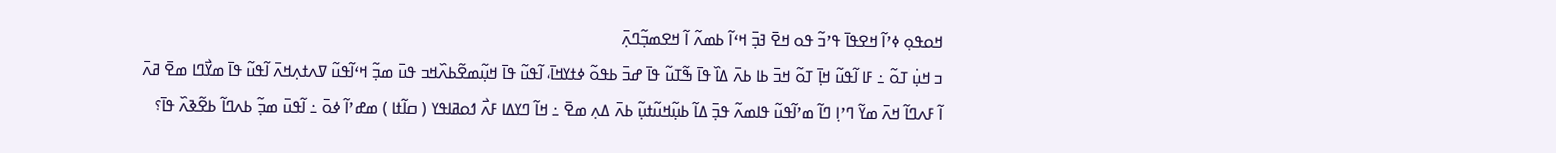ߞߋߟߋ߲ ߦߴߊ߬ ߞߐߟߊ߫ ߟߴߏ߬ ߟߋ ߞߐ߫ ߔߏ߲߫ ߞߵߊ߬ ߕߘߍ߬ ߊ߬ ߞߐߘߏ߲߬ߣߍ߲߫
ߏ ߞߎ߲߭ ߠߋ߬ ߸ ߓߊ ߊ߬ߟߎ߬ ߞߊ߲߫ ߠߋ߬ ߞߏ߫ ߕߊ ߕߍ߫ ߡߊ߰ ߟߊ߫ ߒ߬ߠߎ߬ ߟߊ߫ ߝߏ߫ ߕߟߋ߬ ߦߙߌߞߊ߫، ߊ߬ߟߎ߬ ߟߊ߫ ߞߎ߲߬ߘߐ߬ߕߍ߰ߞߏ ߟߎ߫ ߘߏ߲߬ ߞߵߊ߬ߟߎ߬ ߜߍߙߍ߲ߞߍ߫ ߊ߬ߟߎ߬ ߟߊ߫ ߘߌ߯ߣߊ ߘߐ߫ ߥߍ߫
ߊ߬ ߓߍߣߊ߬ ߞߍ߫ ߘߌ߬ ߣߴߊ߲ ߣߊ߬ ߘߴߊ߬ߟߎ߬ ߟߊߘߍ߬ ߟߏ߲߫ ߡߊ߬ ߕߎ߲߬ߞߎ߬ߙߎ߲߬ ߕߍ߫ ߡߍ߲ ߘߐ߫ ߸ ߞߊ߬ ߣߌߡߊ ߓߍ߯ ߗߋߥߊߟߌ ( ߛߊ߬ߙߊ ) ߘߝߴߊ߬ ߦߋ߫ ߸ ߊ߬ߟߎ߫ ߘߏ߲߬ ߕߍߣߊ߬ ߕߐ߬ߢߍ߰ ߟߊ߫؟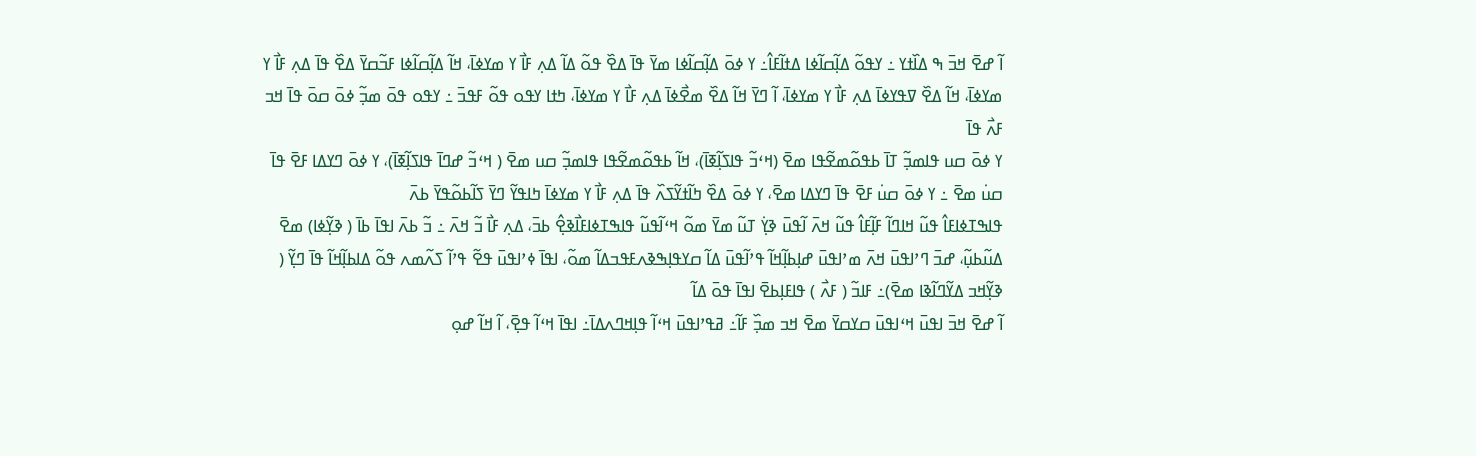ߊ߬ ߝߐ߫ ߞߏ߫ ߒ ߡߊ߰ߙߌ ߸ ߌߟߋ߬ ߡߊ߲߬ߛߊ߬ߦߊ ߡߙߊ߬ߓߊ߮߸ ߌ ߦߋ߫ ߡߊ߲߬ߛߊ߬ߦߊ ߘߌ߫ ߟߊ߫ ߡߐ߰ ߟߋ߬ ߡߊ߬ ߡߍ߲ ߓߊ߯ ߌ ߘߌߦߊ߫، ߞߊ߬ ߡߊ߲߬ߛߊ߬ߦߊ ߓߏ߬ߛߌ߫ ߡߐ߰ ߟߊ߫ ߡߍ߲ ߓߊ߯ ߌ ߘߌߦߊ߫، ߞߊ߬ ߡߐ߰ ߜߟߌߦߊ߫ ߡߍ߲ ߓߊ߯ ߌ ߘߌߦߊ߫، ߊ߬ ߣߌ߫ ߞߊ߬ ߡߐ߰ ߘߐ߯ߦߊ߫ ߡߍ߲ ߓߊ߯ ߌ ߘߌߦߊ߫، ߤߙߊ ߌߟߋ ߟߋ߬ ߓߟߏ߫ ߸ ߌߟߋ ߟߋ߫ ߘߏ߲߬ ߦߋ߫ ߛߋ߫ ߟߊ߫ ߞߏ ߓߍ߯ ߟߊ߫
ߌ ߦߋ߫ ߛߎ ߟߊߘߏ߲߬ ߠߊ߫ ߕߟߋ߬ߘߐ߬ߟߊ ߘߐ߫ (ߞߵߏ߬ ߟߊߖߊ߲߬ߧߊ߫)، ߞߊ߬ ߕߟߋ߬ߘߐ߬ߟߊ ߟߊߘߏ߲߬ ߛߎ ߘߐ߫ ( ߞߵߏ߬ ߝߣߊ߫ ߟߊߖߊ߲߬ߧߊ߫)، ߌ ߦߋ߫ ߣߌߡߊ ߓߐ߫ ߟߊ߫ ߛߎ߭ ߘߐ߫ ߸ ߌ ߦߋ߫ ߛߎ߭ ߓߐ߫ ߟߊ߫ ߣߌߡߊ ߘߐ߫، ߌ ߦߋ߫ ߡߐ߰ ߤߊ߬ߙߌ߬ߖߍ߰ ߟߊ߫ ߡߍ߲ ߓߊ߯ ߌ ߘߌߦߊ߫ ߤߊߟߌ߬ ߣߌ߫ ߖߊ߬ߕߋ߬ߟߌ߫ ߕߍ߫
ߟߊߒߠߦߊߓߊ߮ ߟߎ߬ ߞߊߣߊ߬ ߓߊ߲߬ߓߊ߮ ߟߎ߬ ߞߍ߫ ߊ߬ߟߎ߫ ߢߌ߲߭ ߠߎ߬ ߘߌ߫ ߘߋ߬ ߞߵߊ߬ߟߎ߬ ߟߊߒߠߦߊߓߊ߯ߢߐ߲߮ ߕߏ߫، ߡߍ߲ ߓߊ߯ ߏ߬ ߞߍ߫ ߸ ߏ߬ ߕߍ߫ ߊߟߊ߫ ߕߊ߫ ( ߢߌ߲߬ߦߊ) ߘߐ߫ ߡߎ߬ߕߎ߲߬، ߝߏ߫ ߣߴߊߟߎ߫ ߞߍ߫ ߘߴߊߟߎ߫ ߝߊ߲ߕߊ߲߬ߞߊ߬ ߟߴߊ߬ߟߎ߫ ߡߊ߬ ߛߌߟߊ߲ߒߢߍߓߟߏߡߊ߬ ߘߋ߬، ߊߟߊ߫ ߦߴߊߟߎ߫ ߟߐ߬ ߟߴߊ߬ ߖߍ߬ߘߍ ߟߋ߬ ߡߊߕߊ߲߬ߞߊ߬ ߟߊ߫ ߣߌ߲߬ ( ߢߌ߲߬ߞߏ ߡߌ߬ߣߊ߬ߢߊ ߘߐ߫)߸ ߓߊߏ߬ ( ߓߍ߯ ) ߟߊߓߊ߲ߕߐ߫ ߊߟߊ߫ ߟߋ߫ ߡߊ߬
ߊ߬ ߝߐ߫ ߞߏ߫ ߊߟߎ߫ ߞߵߊߟߎ߫ ߛߌߛߌ߫ ߘߐ߫ ߞߏ ߘߏ߲߰ ߓߊ߬߸ ߥߟߴߊߟߎ߫ ߞߵߊ߬ ߟߊ߲ߞߣߍߡߊ߫߸ ߊߟߊ߫ ߞߵߊ߬ ߟߐ߲߫، ߊ߬ ߞߊ߬ ߝߋ߲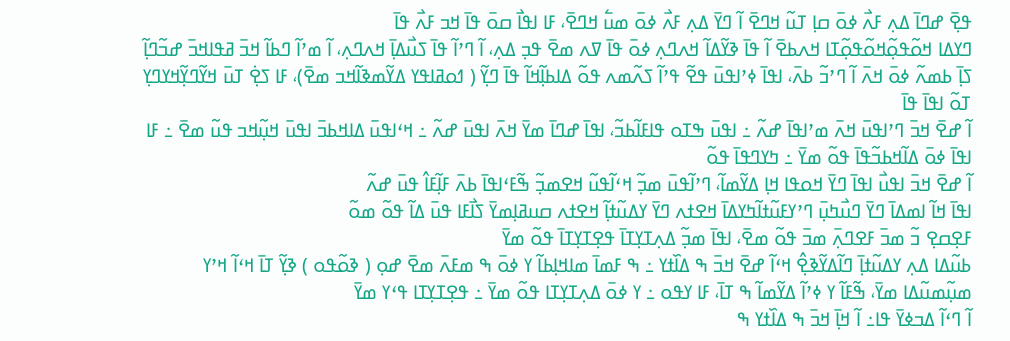ߟߐ߲߫ ߝߣߊ߫ ߡߍ߲ ߓߍ߯ ߦߋ߫ ߛߊ߲ ߠߎ߬ ߞߣߐ߫ ߊ߬ ߣߌ߫ ߡߍ߲ ߓߍ߯ ߦߋ߫ ߘߎ߱ ߞߣߐ߫، ߓߊ ߊߟߊ߯ ߛߋ߫ ߟߊ߫ ߞߏ ߓߍ߯ ߟߊ߫
ߣߌߡߊ ߞߋ߬ߟߋ߲߬ߞߋ߬ߟߋ߲߬ߠߊ ߞߍߕߐ߫ ߊ߬ ߟߊ߫ ߢߌ߬ߡߊ߬ ߞߍߣߍ߲ ߦߋ߫ ߟߊ߫ ߜߍ ߘߐ߫ ߟߏ߲ ߡߍ߲، ߊ߬ ߣߴߊ߬ ߟߊ߫ ߖߎ߯ߡߊ߲߫ ߞߍߣߍ߲، ߊ߬ ߘߴߊ߬ ߣߕߊ߬ ߞߏ߫ ߥߟߊߞߏ߫ ߝߏ߬ߣߊ߲߬ ߖߊ߲߫ ߕߘߍ߬ ߦߋ߫ ߞߍ߫ ߊ߬ ߣߴߏ߬ ߕߍ߫، ߊߟߊ߫ ߦߴߊߟߎ߫ ߟߐ߬ ߟߴߊ߬ ߖߍ߬ߘߍ ߟߋ߬ ߡߊߕߊ߲߬ߞߊ߬ ߟߊ߫ ߣߌ߲߬ ( ߗߋߥߊߟߌ ߡߌ߬ߘߢߊ߬ߞߏ ߘߐ߫)، ߓߊ ߖߐ߲߭ ߠߎ߫ ߞߌ߬ߣߌ߲߬ߞߌߣߌ߲ ߠߋ߬ ߊߟߊ߫ ߟߊ߫
ߊ߬ ߝߐ߫ ߞߏ߫ ߣߴߊߟߎ߫ ߞߍ߫ ߘߴߊߟߊ߫ ߝߍ߬ ߸ ߊߟߎ߫ ߒߠߋ ߟߊߓߊ߬ߕߏ߬، ߊߟߊ߫ ߝߣߊ߫ ߘߌ߫ ߞߍ߫ ߊߟߎ߫ ߝߍ߬ ߸ ߞߵߊߟߎ߫ ߡߊߞߕߏ߫ ߊߟߎ߫ ߞߎ߲߬ߞߏ ߟߎ߬ ߘߐ߫ ߸ ߓߊ ߊߟߊ߫ ߦߋ߫ ߡߊ߬ߞߕߏ߬ߟߊ߫ ߟߋ߬ ߘߌ߫ ߸ ߤߌߣߟߊ߫ ߟߋ߬
ߊ߬ ߝߐ߫ ߞߏ߫ ߊߟߎ߯ ߊߟߊ߫ ߣߌ߫ ߞߋߟߊ ߞߊ߲ ߡߌ߬ߘߊ߬، ߣߴߊ߬ߟߎ߫ ߘߏ߲߬ ߞߵߊ߬ߟߎ߬ ߞߐߘߏ߲߬ ߒ߬ߓߵߊߟߊ߫ ߕߍ߫ ߓߊ߲߬ߓߊ߮ ߟߎ߫ ߝߍ߬
ߊߟߊ߫ ߞߊ߬ ߊߘߡߊ߫ ߣߌ߫ ߣߎ߯ߤߎ߲߫ ߣߴߌߓߎ߬ߙߊ߬ߤߌߡߊ߫ ߞߐߙߍ ߣߌ߫ ߌߡߎ߬ߙߊ߲߬ ߞߐߙߍ ߛߎߥߊ߲ߘߌ߫ ߖߊ߯ߓߊ ߟߎ߫ ߡߊ߬ ߟߋ߬ ߘߋ߬
ߓߐ߲ߛߐ߲ ߏ߬ ߘߏ߫ ߓߐߣߍ߲߫ ߘߏ߫ ߟߋ߬ ߘߐ߫، ߊߟߊ߫ ߘߏ߲߬ ߡߍ߲ߠߌ߲ߠߊ߫ ߟߐ߲ߠߌ߲ߠߊ߫ ߟߋ߬ ߘߌ߫
ߕߎ߬ߡߊ ߡߍ߲ ߌߡߎ߬ߙߊ߲߫ ߣߊ߬ߡߌ߬ߢߐ߲߮ ߞߵߊ߬ ߝߐ߫ ߞߏ߫ ߒ ߡߊ߰ߙߌ ߸ ߒ ߓߘߊ߫ ߘߊߞߊ߲ߕߊ߬ ߌ ߦߋ߫ ߒ ߘߓߍ߫ ߘߐ߫ ߝߋ߲ ( ߢߋ߬ߟߋ ) ߢߌ߲߬ ߠߊ߫ ߞߵߊ߬ ߞߴߌ ߘߎ߲߬ߘߎ߬ߡߊ ߘߌ߫، ߒ߬ߓߊ߬ ߌ ߦߴߊ߬ ߡߌ߬ߘߊ߬ ߒ ߠߊ߫، ߓߊ ߌߟߋ ߸ ߌ ߦߋ߫ ߡߍ߲ߠߌ߲ߠߊ ߟߋ߬ ߘߌ߫ ߸ ߟߐ߲ߠߌ߲ߠߊ ߟߵߌ ߘߌ߫
ߊ߬ ߣߵߊ߬ ߡߏߦߌ߫ ߟߊ߸ ߊ߬ ߞߊ߲߫ ߞߏ߫ ߒ ߡߊ߰ߙߌ ߒ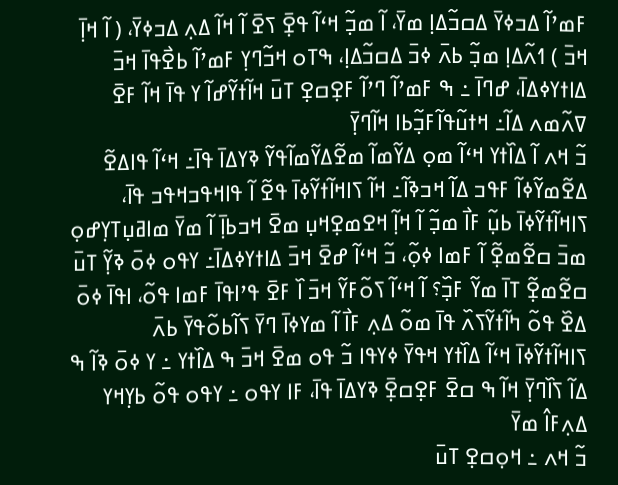ߓߘߴߊ߬ ߡߏߦߌ߫ ߡߛߏ߬ߡߊ߲ ߘߌ߫، ߊ߬ ߘߏ߲߬ ߞߵߊ߬ ߟߐ߲߫ ߖߐ߫ ߊ߬ ߞߊ߬ ߡߍ߲ ߡߏߦߌ߫، ( ߊ߬ ߞߊ߲߫ ߞߏ߫ ) ߗߍ߬ߡߊ߲ ߘߏ߲߬ ߕߍ߫ ߦߏ߫ ߡߛߏ߬ߡߊ߲، ߒߠߋ ߞߏ߬ߣߌ߲ ߓߘߴߊ߬ ߕߐ߯ߟߊ߫ ߞߏ߫ ߡߊߙߌߦߡߊ߫، ߝߣߊ߫ ߸ ߒ ߓߘߴߊ߬ ߣߴߊ߬ ߓߐ߲ߛߐ߲ ߠߎ߫ ߞߊ߬ߙߌ߬ߝߊ߬ ߌ ߟߊ߫ ߞߊ߬ ߓߐ߫ ߜߍ߬ߘߍ ߡߊ߬߸ ߞߙߎ߬ߟߊ߬ߓߏ߲߬ߕߊ ߞߊ߬ߣߌ߲߫
ߏ߬ ߞߍ ߊ߬ ߡߊ߰ߙߌ ߞߵߊ߬ ߘߋ߲ ߡߌ߬ߘߊ߬ ߘߐ߬ߡߌ߬ߘߊ߬ߟߌ߬ ߢߌߡߊ߫ ߟߊ߫߸ ߞߵߊ߬ ߟߊߡߐ߬ ߡߐ߬ߘߌ߬ߦߊ߬ ߓߟߏ ߡߊ߬ ߞߏߢߊ߬߸ ߞߊ߬ ߖߊߞߊ߬ߙߌ߬ߦߊ߫ ߟߐ߬ ߊ߬ ߟߊߞߟߏߞߟߏ ߟߊ߫، ߖߊߞߊ߬ߙߌ߬ߦߊ߫ ߕߎ߲߬ ߓߊ߯ ߘߏ߲߬ ߊ߬ ߞߊ߲߬ ߞߐߘߐ߲ߞߎ߲ ߘߐ߫ ߞߏߕߊ߲߫ ߊ߬ ߘߌ߫ ߘߊߥߎ߲ߠߌ߲ߝߋ߲ ߘߏ߫ ߛߐ߬ߘߐ߲߬ ߊ߬ ߓߘߊ ߦߋ߲߬، ߏ߬ ߞߵߊ߬ ߝߐ߫ ߞߏ߫ ߡߊߙߌߦߡߊ߫߸ ߌߟߋ ߦߋ߫ ߢߌ߲߬ ߠߎ߫ ߛߐ߬ߘߐ߲߬ ߠߊ߫ ߘߌ߬ ߓߏ߲߰؟ ߊ߬ ߞߵߊ߬ ߖߋ߬ߓߌ߬ ߞߏ߫ ߊ߰ ߓߐ߫ ߟߴߊߟߊ߫ ߓߘߊ ߟߋ߬، ߊߟߊ߫ ߦߋ߫ ߡߐ߰ ߟߋ߬ ߤߊ߬ߙߌ߬ߖߍ߰ ߟߊ߫ ߘߋ߬ ߡߍ߲ ߓߊ߯ ߊ߬ ߘߌߦߊ߫ ߣߌ߫ ߖߊ߬ߕߋ߬ߟߌ߫ ߕߍ߫
ߖߊߞߊ߬ߙߌ߬ߦߊ߫ ߞߵߊ߬ ߡߊ߰ߙߌ ߞߟߌ߫ ߦߌߟߊ ߏ߬ ߟߋ ߘߐ߫ ߞߏ߫ ߒ ߡߊ߰ߙߌ ߸ ߌ ߦߋ߫ ߢߊ߬ ߒ ߡߊ߬ ߖߊ߰ߣߌ߲߫ ߞߊ߬ ߒ ߛߐ߫ ߓߐ߲ߛߐ߲߫ ߢߌߡߊ߫ ߟߊ߫، ߓߊ ߌߟߋ ߸ ߌߟߋ ߟߋ߬ ߕߌ߲ߞߌ ߡߍ߲ߓߊ߮ ߘߌ߫
ߏ߬ ߞߍ ߸ ߞߋ߲ߛߐ߲ ߠߎ߫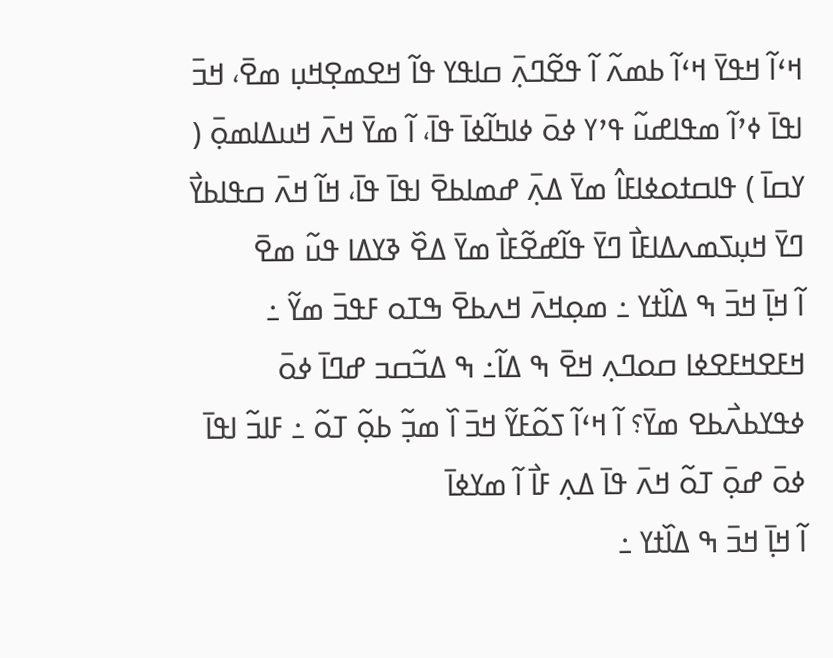ߞߵߊ߬ ߞߟߌ߫ ߞߵߊ߬ ߕߘߍ߬ ߊ߬ ߟߐ߬ߣߍ߲߫ ߛߊߟߌ ߟߊ߬ ߞߐߘߐ߲ߞߎ߲ ߘߐ߫، ߞߏ߫ ߊߟߊ߫ ߦߴߊ߬ ߘߟߊߝߎ߬ ߟߴߌ ߦߋ߫ ߦߊߤߊ߬ߦߊ߫ ߟߊ߫، ߊ߬ ߘߌ߫ ߞߍ߫ ߞߎߡߊߘߋ߲߫ ( ߌߛߊ߫ ) ߟߊߛߙߋߦߊߓߊ߮ ߘߌ߫ ߡߍ߲߫ ߝߘߊߕߐ߫ ߊߟߊ߫ ߟߊ߫، ߞߊ߬ ߞߍ߫ ߛߟߊߕߌ߯ ߣߌ߫ ߞߎ߲ߖߘߍߡߊߓߊ߯ ߣߌ߫ ߟߊ߬ߝߐ߬ߓߊ߯ ߘߌ߫ ߡߐ߰ ߢߌߡߊ ߟߎ߬ ߘߐ߫
ߊ߬ ߞߊ߲߫ ߞߏ߫ ߒ ߡߊ߰ߙߌ ߸ ߘߋ߲ߞߍ߫ ߞߍߕߐ߫ ߒߠߋ ߓߟߏ߫ ߘߌ߬ ߸ ߞߓߐߞߓߐߦߊ ߛߋߣߍ߲ ߞߐ߫ ߒ ߡߊ߬߸ ߒ ߡߏ߬ߛߏ ߝߣߊ߫ ߦߋ߫ ߦߟߌߕߍ߯ߕߐ ߘߌ߫؟ ߊ߬ ߞߵߊ߬ ߖߋ߬ߓߌ߬ ߞߏ߫ ߊ߰ ߘߏ߲߬ ߕߋ߲߬ ߠߋ߬ ߸ ߓߊߏ߬ ߊߟߊ߫ ߦߋ߫ ߝߋ߲߫ ߠߋ߬ ߞߍ߫ ߟߊ߫ ߡߍ߲ ߓߊ߯ ߊ߬ ߘߌߦߊ߫
ߊ߬ ߞߊ߲߫ ߞߏ߫ ߒ ߡߊ߰ߙߌ ߸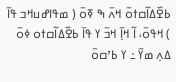ߕߐ߰ߡߊ߬ߛߙߋ߫ ߞߍ߫ ߒ ߧߋ߫ ( ߘߟߊߝߎߞߏ ߟߊ߫ ) ߞߟߋ߫، ߊ߬ ߞߊ߲߫ ߞߏ߫ ߌ ߟߊ߫ ߕߐ߰ߡߊ߬ߛߙߋ ߦߋ߫ ߡߍ߲ ߘߌ߫ ߸ ߌ ߕߴߛߋ߫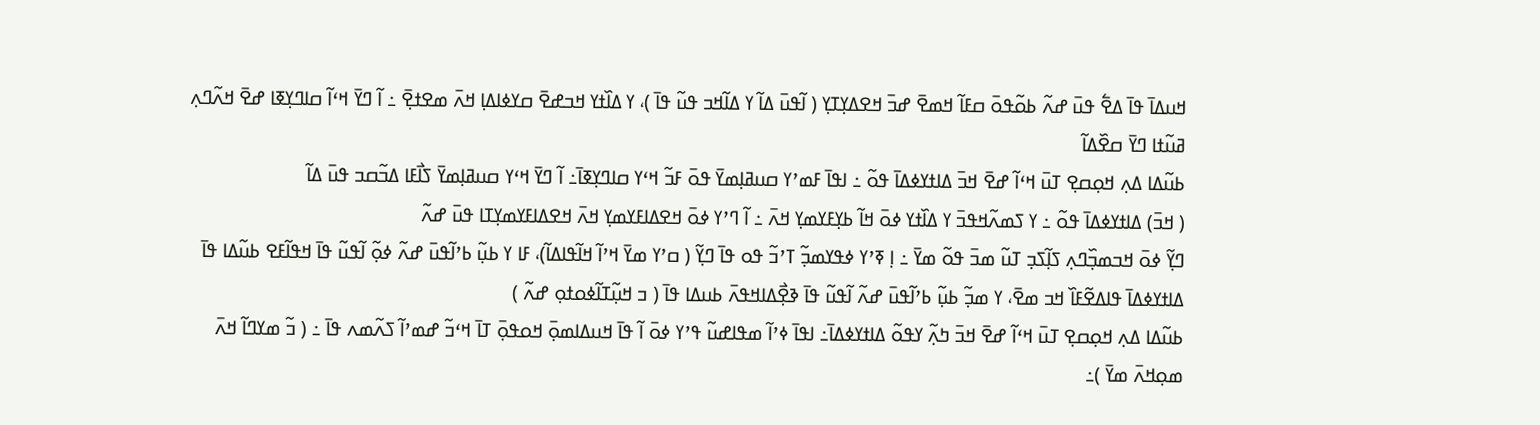ߞߎߡߊ߫ ߟߊ߫ ߡߐ߱ ߟߎ߫ ߝߍ߬ ߕߋ߬ߟߋ߫ ߛߓߊ߬ ߞߘߐ߫ ߝߏ߫ ߞߐߡߌ߲ߠߌ߲ ( ߊ߬ߟߎ߫ ߡߊ߬ ߌ ߡߊ߬ߞߏ ߟߎ߬ ߟߊ߫ )، ߌ ߡߊ߰ߙߌ ߞߏߝߐ߫ ߛߌߦߊߡߊ߲ ߞߍ߫ ߘߐߙߐ߲߫ ߸ ߊ߬ ߣߌ߫ ߞߵߊ߬ ߛߊߣߌ߲ߧߊ ߝߐ߫ ߞߍ߬ߣߍ߲ ߥߎ߬ߙߊ ߣߌ߫ ߛߐ߰ߡߊ߬
ߕߎ߬ߡߊ ߡߍ߲ ߞߋ߲ߛߐ߲ ߠߎ߫ ߞߵߊ߬ ߝߐ߫ ߞߏ߫ ߡߊߙߌߦߡߊ߫ ߟߋ߬ ߸ ߊߟߊ߫ ߓߘߴߌ ߛߎߥߊ߲ߘߌ߫ ߟߋ߫ ߓߏ߬ ߞߵߌ ߛߊߣߌ߲ߧߊ߫߸ ߊ߬ ߣߌ߫ ߞߵߌ ߛߎߥߊ߲ߘߌ߫ ߖߊ߯ߓߊ ߡߏ߬ߛߏ ߟߎ߫ ߡߊ߬
( ߞߏ߫) ߡߊߙߌߦߡߊ߫ ߟߋ߬ ߸ ߌ ߖߘߍ߬ߞߟߏ߫ ߌ ߡߊ߰ߙߌ ߦߋ߫ ߞߊ߬ ߕߌ߲ߓߌߘߌ߲ ߞߍ߫ ߸ ߊ߬ ߣߴߌ ߦߋ߫ ߞߐߡߊߓߌߘߌ߲ ߞߍ߫ ߞߐߡߊߓߌߘߌ߲ߠߊ ߟߎ߫ ߝߍ߬
ߣߌ߲߬ ߦߋ߫ ߞߏߘߏ߲߰ߣߍ߲ ߖߊ߲߬ߖߏ߲ ߠߎ߬ ߘߏ߫ ߟߋ߬ ߘߌ߫ ߸ ߊ߲ ߧߴߌ ߦߟߌߘߏ߲߬ ߠߴߏ߬ ߟߋ ߟߊ߫ ߣߌ߲߬ ( ߛߴߌ ߘߌ߫ ߞߴߊ߬ ߞߊ߬ߟߊߡߊ߬)، ߓߊ ߌ ߕߎ߲߬ ߕߴߊ߬ߟߎ߫ ߝߍ߬ ߦߋ߲߬ ߊ߬ߟߎ߬ ߟߊ߫ ߞߟߊ߬ߓߐ ߕߎ߬ߡߊ ߟߊ߫ ߡߊߙߌߦߡߊ߫ ߟߊߡߐ߬ߓߊ߰ ߞߏ ߘߐ߫، ߌ ߘߏ߲߬ ߕߎ߲߬ ߕߴߊ߬ߟߎ߫ ߝߍ߬ ߊ߬ߟߎ߬ ߟߊ߫ ߢߐ߲߯ߡߊߞߟߍ߫ ߕߎߡߊ ߟߊ߫ ( ߏ ߞߎ߲߬ߠߊ߬ߦߋߙߋ߲ ߝߍ߬ )
ߕߎ߬ߡߊ ߡߍ߲ ߞߋ߲ߛߐ߲ ߠߎ߫ ߞߵߊ߬ ߝߐ߫ ߞߏ߫ ߤߍ߲߬ ߌߟߋ߬ ߡߊߙߌߦߡߊ߫߸ ߊߟߊ߫ ߦߴߊ߬ ߘߟߊߝߎ߬ ߟߴߌ ߦߋ߫ ߊ߬ ߟߊ߫ ߞߎߡߊߘߋ߲߫ ߞߋߟߋ߲߫ ߠߊ߫ ߞߵߏ߬ ߝߘߴߊ߬ ߖߍ߬ߘߍ ߟߊ߫ ߸ ( ߏ߬ ߘߌߣߊ߬ ߞߍ߫ ߘߋ߲ߞߍ߫ ߘߌ߫ )߸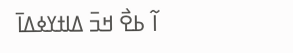ߊ߬ ߕߐ߯ ߞߏ߫ ߡߊߙߌߦߡߊ߫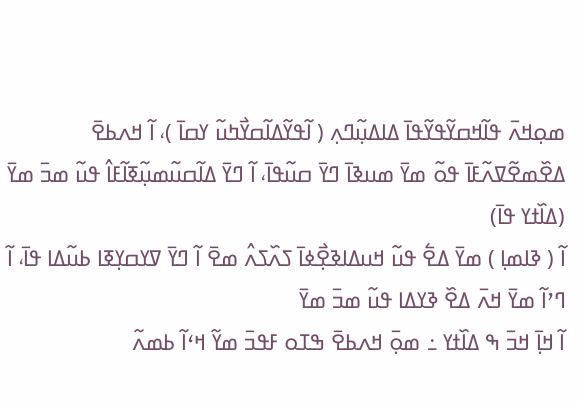ߘߋ߲ߞߍ߫ ߟߊ߬ߞߛߌ߬ߟߌ߬ߟߊ߫ ߡߊߡߎ߲߬ߣߍ߲ ( ߊ߬ߟߌ߬ߡߊ߬ߛߌ߯ߤߎ߬ ߌߛߊ߫ )، ߊ߬ ߞߍߕߐ߫ ߡߐ߰ߘߐ߬ߜߍ߬ߓߊ߫ ߟߋ߬ ߘߌ߫ ߘߎߢߊ߫ ߣߌ߫ ߛߎ߬ߟߊ߫، ߊ߬ ߣߌ߫ ߡߊ߬ߛߎ߬ߘߎ߲߬ߧߊ߬ߓߊ߮ ߟߎ߬ ߘߏ߫ ߘߌ߫ (ߡߊ߰ߙߌ ߟߊ߫)
ߊ߬ ( ߢߊߘߊ߲ ) ߘߌ߫ ߡߐ߱ ߟߎ߬ ߞߎߡߊߢߐ߲߯ߦߊ߫ ߖߍ߰ߖߍ߮ ߘߐ߫ ߊ߬ ߣߌ߫ ߜߌߛߌ߲ߧߊ ߕߎ߬ߡߊ ߟߊ߫، ߊ߬ ߣߴߊ߬ ߘߌ߫ ߞߍ߫ ߡߐ߰ ߢߌߡߊ ߟߎ߬ ߘߏ߫ ߘߌ߫
ߊ߬ ߞߊ߲߫ ߞߏ߫ ߒ ߡߊ߰ߙߌ ߸ ߘߋ߲߫ ߞߍߕߐ߫ ߒߠߋ ߓߟߏ߫ ߘߌ߬ ߞߵߊ߬ ߕߘߍ߬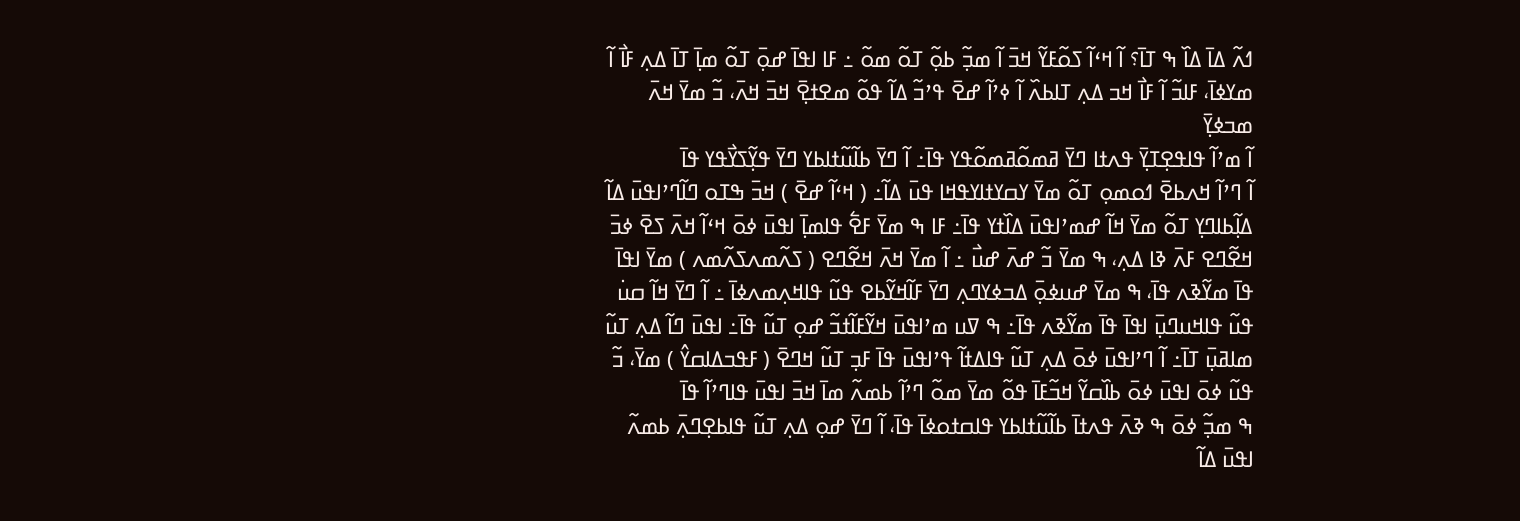ߗߍ߬ ߡߊ߫ ߡߊ߰ ߒ ߠߊ߫؟ ߊ߬ ߞߵߊ߬ ߖߋ߬ߓߌ߬ ߞߏ߫ ߊ߬ ߘߏ߲߬ ߕߋ߲߬ ߠߋ߬ ߘߋ߬ ߸ ߓߊ ߊߟߊ߫ ߝߋ߲߫ ߠߋ߬ ߘߊ߲߫ ߠߊ߫ ߡߍ߲ ߓߊ߯ ߊ߬ ߘߌߦߊ߫، ߓߊߏ߬ ߊ߬ ߓߊ߯ ߞߏ ߡߍ߲ ߠߊߕߍ߰ ߊ߬ ߦߴߊ߬ ߝߐ߫ ߟߴߏ߬ ߡߊ߬ ߟߋ߬ ߘߐߙߐ߲߫ ߞߏ߫ ߞߍ߫، ߏ߬ ߘߌ߫ ߞߍ߫ ߘߏߦߌ߲߫
ߊ߬ ߘߴߊ߬ ߟߊߟߐ߲ߠߌ߲߫ ߟߍߙߊ ߣߌ߫ ߥߘߋ߬ߥߘߋ߬ߟߌ ߟߊ߫߸ ߊ߬ ߣߌ߫ ߕߊ߬ߎ߬ߙߊߕߌ ߣߌ߫ ߟߌ߲߬ߖߌ߯ߟߌ ߟߊ߫
ߊ߬ ߣߴߊ߬ ߞߍߕߐ߫ ߗߋߘߋ߲ ߠߋ߬ ߘߌ߫ ߌߛߌߙߊߌߟߞߊ ߟߎ߫ ߡߊ߬߸ ( ߞߵߊ߬ ߝߐ߫ ) ߞߏ߫ ߒߠߋ ߣߊ߬ߣߴߊߟߎ߫ ߡߊ߬ ߡߊ߲߬ߕߊߣߌ߲ ߠߋ߬ ߘߌ߫ ߞߊ߬ ߝߘߴߊߟߎ߫ ߡߊ߰ߙߌ ߟߊ߫߸ ߓߊ ߒ ߘߌ߫ ߓߐ߱ ߟߊߘߊ߲߫ ߊߟߎ߫ ߦߋ߫ ߞߵߊ߬ ߞߍ߫ ߖߐ߫ ߦߏ߫ ߞߐ߬ߣߐ ߓߍ߫ ߢߊ ߡߍ߲، ߒ ߘߌ߫ ߏ߬ ߝߍ߫ ߝߎ߯ ߸ ߊ߬ ߘߌ߫ ߞߍ߫ ߞߐ߬ߣߐ ( ߖߍ߬ߘߍߖߍ߬ߘߍ ) ߘߌ߫ ߊߟߊ߫ ߟߊ߫ ߘߌ߬ߢߍ ߟߊ߫، ߒ ߘߌ߫ ߝߎߦߋ߲߫ ߡߏߦߌߣߍ߲ ߣߌ߫ ߓߊ߬ߞߌ߬ߕߐ ߟߎ߬ ߟߊߞߍ߲ߘߍߦߊ߫ ߸ ߊ߬ ߣߌ߫ ߞߊ߬ ߛߎ߭ ߟߎ߬ ߟߊߞߎߣߎ߲߫ ߊߟߊ߫ ߟߊ߫ ߘߌ߬ߢߍ ߟߊ߫߸ ߒ ߜߎ ߘߴߊߟߎ߫ ߞߌ߬ߓߊ߬ߙߏ߬ ߝߋ߲ ߠߎ߬ ߟߊ߫߸ ߊߟߎ߫ ߣߊ߬ ߡߍ߲ ߠߎ߬ ߘߊߥߎ߲߫ ߠߊ߫߸ ߊ߬ ߣߴߊߟߎ߫ ߦߋ߫ ߡߍ߲ ߠߎ߬ ߟߊߡߙߊ߬ ߟߴߊߟߎ߫ ߟߊ߫ ߓߏ߲ ߠߎ߬ ߞߣߐ߫ ( ߓߟߏߡߊߛߌ߮ ) ߘߌ߫، ߏ߬ ߟߎ߬ ߦߋ߫ ߊߟߎ߫ ߦߋ߫ ߕߊ߰ߛߌ߬ ߞߏ߬ߓߊ߫ ߟߋ߬ ߘߌ߫ ߘߋ߬ ߣߴߊ߬ ߕߘߍ߬ ߘߊ߫ ߞߏ߫ ߊߟߎ߫ ߟߊߣߴߊ߬ ߟߊ߫
ߒ ߘߏ߲߬ ߦߋ߫ ߒ ߢߍ߫ ߟߍߙߊ߫ ߕߊ߬ߎ߬ߙߊߕߌ ߟߊߛߙߋߦߊ߫ ߟߊ߫، ߊ߬ ߣߌ߫ ߝߋ߲ ߡߍ߲ ߠߎ߬ ߟߊߕߐ߲ߣߍ߲߫ ߕߘߍ߬ ߊߟߎ߫ ߡߊ߬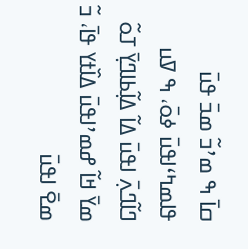ߛߊ߫ ߒ ߘߴߏ߬ ߘߏ߫ ߟߎ߫ ߟߊߘߤߵߊߟߎ߫ ߦߋ߫، ߒ ߜߎ ߣߊ߬ߣߍ߲߫ ߊߟߎ߫ ߡߊ߬ ߡߊ߲߬ߕߊߣߌ߲߫ ߠߋ߬ ߘߌ߫ ߞߊ߬ ߝߘߴߊߟߎ߫ ߡߊ߰ߙߌ ߟߊ߫، ߏ߬ ߘߐ߫ ߊߟߎ߫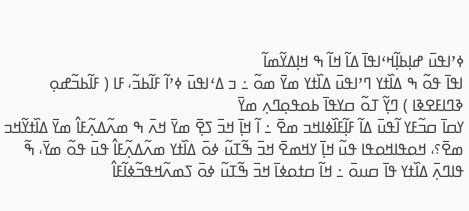ߦߴߊߟߎ߫ ߝߊ߲ߕߊ߲߬ߞߵߊߟߊ߫ ߡߊ߬ ߞߊ߬ ߒ ߞߊ߲ߡߌ߬ߘߊ߬
ߊߟߊ߫ ߟߋ߬ ߒ ߡߊ߰ߙߌ ߣߴߊߟߎ߫ ߡߊ߰ߙߌ ߘߌ߫ ߘߋ߬ ߸ ߏ ߡߵߊߟߎ߫ ߦߴߊ߬ ߓߊ߬ߕߏ߬، ߓߊ ( ߓߊ߬ߕߏ߬ߝߋ߲ ߢߣߊߓߐߢߊ ) ߣߌ߲߬ ߠߋ߬ ߛߌߟߊ߫ ߕߋߟߋ߲ߣߍ߲ ߘߌ߫
ߌߛߊ߫ ߛߏ߬ߓߌ ߊ߬ߟߎ߫ ߡߊ߬ ߓߊ߲߬ߓߊ߰ߦߊߞߏ ߘߐ߫ ߸ ߊ߬ ߞߊ߲߫ ߞߏ߫ ߖߐ߲߫ ߘߌ߫ ߞߍ߫ ߒ ߘߍ߬ߡߍ߲߬ߓߊ߮ ߘߌ߫ ߡߊ߰ߙߌ߬ߞߏ ߘߐ߫؟، ߞߋߟߊߞߋߟߊ ߟߎ߬ ߞߊ߲߫ ߌߞߘߐ߫ ߞߏ߫ ߒ߬ߠߎ߬ ߦߋ߫ ߡߊ߰ߙߌ ߘߍ߬ߡߍ߲߬ߓߊ߮ ߟߎ߫ ߟߋ߬ ߘߌ߫، ߒ߬ ߟߊߣߍ߲߫ ߡߊ߰ߙߌ ߟߊ߫ ߛߎߋ߫ ߸ ߞߊ߬ ߛߙߋߦߊ߫ ߞߏ߫ ߒ߬ߠߎ߬ ߦߋ߫ ߖߘߍ߬ߞߟߏ߬ߦߊ߬ߓߊ߮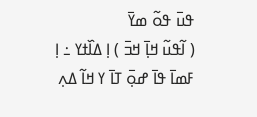ߟߎ߫ ߟߋ߬ ߘߌ߫
( ߊ߬ߟߎ߬ ߞߊ߲߫ ߞߏ߫ ) ߊ߲ ߡߊ߰ߙߌ ߸ ߊ߲ ߓߘߊ߫ ߟߊ߫ ߝߋ߲߫ ߠߊ߫ ߌ ߞߊ߬ ߡߍ߲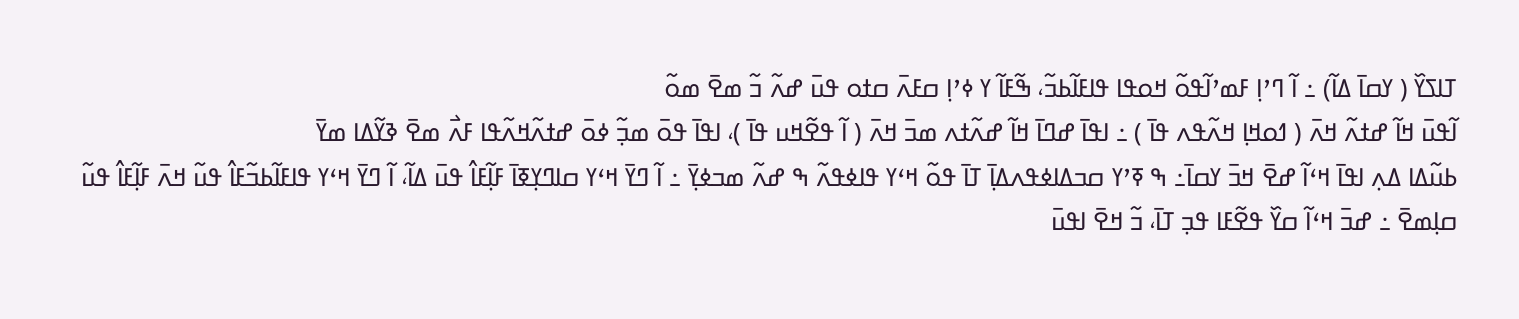ߠߊߖߌ߰ ( ߌߛߊ߫ ߡߊ߬) ߸ ߊ߬ ߣߴߊ߲ ߓߘߴߊ߬ߟߋ߬ ߞߋߟߊ ߟߊߓߊ߬ߕߏ߬، ߒ߬ߓߊ߬ ߌ ߦߴߊ߲ ߛߓߍ߫ ߛߙߋ ߟߎ߫ ߝߍ߬ ߏ߬ ߘߐ߫ ߘߋ߬
ߊ߬ߟߎ߫ ߞߊ߬ ߝߙߍ߬ ߞߍ߫ ( ߗߋߞߊ߲ ߞߍ߬ߟߍ ߟߊ߫ ) ߸ ߊߟߊ߫ ߝߣߊ߫ ߞߊ߬ ߝߍ߬ߙߍ ߘߏ߫ ߞߍ߫ ( ߊ߬ ߟߐ߬ߞߎ ߟߊ߫ )، ߊߟߊ߫ ߟߋ߫ ߘߏ߲߬ ߦߋ߫ ߝߙߍ߬ߞߍ߬ߟߊ ߓߍ߯ ߘߐ߫ ߢߌ߬ߡߊ ߘߌ߫
ߕߎ߬ߡߊ ߡߍ߲ ߊߟߊ߫ ߞߵߊ߬ ߝߐ߫ ߞߏ߫ ߌߛߊ߫߸ ߒ ߧߴߌ ߛߏߡߊߦߟߍߡߊ߲߫ ߠߊ߫ ߟߋ߬ ߞߵߌ ߟߊߦߟߍ߬ ߒ ߝߍ߬ ߘߏߦߌ߲߫ ߸ ߊ߬ ߣߌ߫ ߞߵߌ ߛߊߣߌ߲ߧߊ߫ ߓߊ߲߬ߓߊ߮ ߟߎ߫ ߡߊ߬، ߊ߬ ߣߌ߫ ߞߵߌ ߟߊߓߊ߬ߕߏ߬ߓߊ߮ ߟߎ߬ ߞߍ߫ ߓߊ߲߬ߓߊ߮ ߟߎ߬ ߛߊ߲ߘߐ߫ ߸ ߝߏ߫ ߞߵߊ߬ ߛߌ߰ ߟߐ߬ߓߊ ߟߏ߲ ߠߊ߫، ߏ߬ ߞߐ߫ ߊߟߎ߫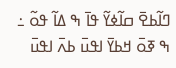ߣߊ߬ߕߐ߫ ߛߊ߬ߦߌ߬ ߟߊ߫ ߒ ߡߊ߬ ߟߋ߬ ߸ ߒ ߧߋ߫ ߞߕߌ߫ ߊߟߎ߫ ߕߍ߫ ߊߟߎ߫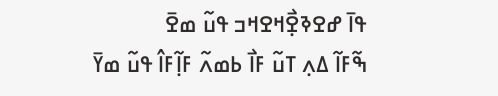ߟߊ߫ ߝߐߢߐ߲߯ߞߐߞߏ ߟߎ߬ ߘߐ߫
ߒ߬ߓߊ߬ ߡߍ߲ ߠߎ߬ ߓߊ߯ ߕߘߍ߬ ߓߊ߲߬ߓߊ߮ ߟߎ߬ ߘߌ߫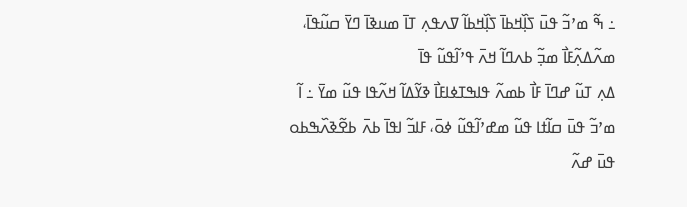߸ ߒ߬ ߘߴߏ߬ ߟߎ߫ ߖߊ߲߰ߞߕߊ߫ ߖߊ߲߰ߞߕߊ߬ ߜߍߟߍ߲ ߠߊ߫ ߘߎߢߊ߫ ߣߌ߫ ߛߎ߬ߟߊ߫، ߘߍ߬ߡߍ߲߬ߓߊ߯ ߘߏ߲߬ ߕߍߣߊ߬ ߞߍ߫ ߟߴߊ߬ߟߎ߬ ߟߊ߫
ߡߍ߲ ߠߎ߬ ߝߣߊ߫ ߓߊ߯ ߕߘߍ߬ ߟߊߒߠߦߊߓߊ߯ ߢߌ߬ߡߊ߬ ߞߍ߬ߟߊ ߟߎ߬ ߘߌ߫ ߸ ߊ߬ ߘߴߏ߬ ߟߎ߫ ߛߊ߬ߙߊ ߟߎ߬ ߘߝߴߊ߬ߟߎ߬ ߦߋ߫، ߓߊߏ߬ ߊߟߊ߫ ߕߍ߫ ߕߐ߬ߢߍ߰ߒߕߋ ߟߎ߫ ߝߍ߬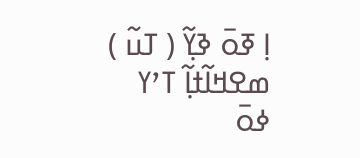ߊ߲ ߧߋ߫ ߢߌ߲߬ ( ߠߎ߬ ) ߘߐߞߊ߬ߙߊ߲߬ ߠߴߌ ߦߋ߫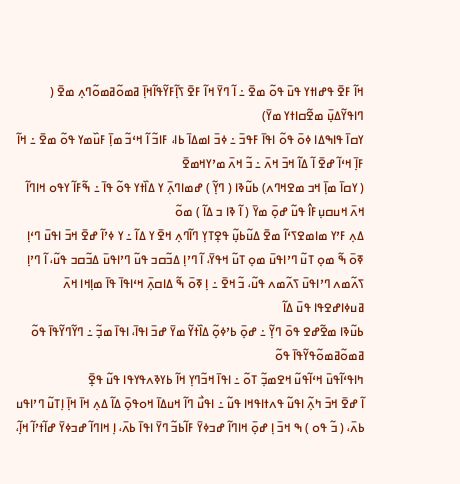ߞߊ߬ ߓߐ߫ ߟߝߊߙߌ ߟߎ߫ ߟߋ߬ ߘߐ߫ ߸ ߊ߬ ߣߌ߫ ߞߊ߬ ߓߐ߫ ߖߊ߲߬ߓߌ߬ߟߊ߬ߞߊ߲߫ ߥߘߋ߬ߥߘߋ߬ߣߍ߲ ߘߐ߫ ( ߣߊߟߌ߬ߡߎ߲߫ ߘߐ߬ߛߊߙߌ ߘߌ߫)
ߌߛߊ߫ ߟߊߒߡߊ ߦߋ߫ ߟߋ߬ ߊߟߊ߫ ߓߟߏ߫ ߸ ߦߏ߫ ߊߘߡߊ߫ ߕߊ، ߓߊߏ߬ ߊ߬ ߞߵߏ߬ ߘߊ߲߫ ߓߎ߰ߘߌ ߟߋ߬ ߘߐ߫ ߸ ߞߊ߬ ߓߊ߲߫ ߞߵߊ߬ ߝߐ߫ ߊ߬ ߡߊ߬ ߞߏ߫ ߞߍ߫ ߸ ߏ߬ ߞߍ߫ ߘߴߌߞߘߐ߫
( ߌߛߊ߫ ߘߊ߲߫ ߞߏ ߘߐߞߣߍ) ߕߎ߬ߢߊ ( ߣߌ߲߬ ) ߝߘߊߣߍ߲߫ ߌ ߡߊ߰ߙߌ ߟߋ߬ ߟߊ߫ ߸ ߒ߬ߓߊ߬ ߌߟߋ ߞߊߣߊ߬ ߞߍ߫ ߞߎߛߎ߲ߓߊ߮ ߟߎ߬ ߝߋ߲߫ ߘߌ߫ ( ߊ߬ ߢߊ ߏ ߡߊ߬ ) ߘߋ߬
ߡߍ߲ ߓߴߌ ߘߊߘߐߖߵߊ߬ ߘߐ߫ ߡߎ߬ߕߎ߲߬ ߟߐ߲ߠߌ߲ ߣߊ߬ߣߍ߲ ߞߐ߫ ߌ ߡߊ߬ ߸ ߌ ߦߴߊ߬ ߝߐ߫ ߞߏ߫ ߊߟߎ߫ ߣߵߊ߲ ߧߋ߫ ߒ߬ ߘߋ߲ ߠߎ߬ ߣߴߊߟߎ߫ ߘߋ߲ ߠߎ߬ ߞߟߌ߫، ߊ߬ ߣߴߊ߲ ߡߏ߬ߛߏ ߟߎ߬ ߣߴߊߟߎ߫ ߡߏ߬ߛߏ ߟߎ߬، ߊ߬ ߣߴߊ߲ ߖߍ߬ߘߍ ߣߴߊߟߎ߫ ߖߍ߬ߘߍ ߟߎ߬، ߏ߬ ߞߐ߫ ߸ ߊ߲ ߧߋ߫ ߒ߬ ߡߊߛߍ߲߫ ߞߵߊߟߊ߫ ߟߊ߫ ߘߊ߲ߞߊ ߞߍ߫ ߥߎߦߊߝߐߟߊ ߟߎ߫ ߡߊ߬
ߕߎ߬ߢߊ ߘߐ߬ߝߐ ߟߋ߫ ߣߌ߲߬ ߸ ߝߋ߲߫ ߕߴߦߋ߲߬ ߡߊ߰ߙߌ߬ ߘߌ߫ ߝߏ߫ ߊߟߊ߫، ߊߟߊ߫ ߘߏ߲߬ ߸ ߣߌ߬ߣߌ߬ߟߊ߫ ߟߋ߬ ߥߘߋ߬ߥߘߋ߬ߟߌ߬ߟߊ߫ ߟߋ߬
ߤߊߟߵߊ߬ߟߎ߫ ߞߵߊ߬ߟߎ߬ ߞߐߘߏ߲߬ ߠߋ߬ ߸ ߊߟߊ߫ ߞߏ߬ߣߌ߲ ߞߊ߬ ߕߌߢߍߟߌߟߊ ߟߎ߬ ߟߐ߲߫
ߊ߬ ߝߐ߫ ߞߏ߫ ߤߍ߲߬ ߊߟߎ߬ ߟߍߙߊߟߞߊ ߟߎ߬ ߸ ߊߟߎ߯ ߣߊ߬ ߞߎߡߊ߫ ߞߋߟߋ߲߫ ߡߊ߬ ߡߍ߲ ߞߊ߫ ߞߊ߲߫ ߊ߲ߠߎ߬ ߣߴߊߟߎ ߕߍ߫، ( ߏ߬ ߟߋ ) ߒ ߞߏ߫ ߊ߲ ߝߋ߲߫ ߞߊߣߊ߬ ߝߏߦߌ߫ ߓߊ߬ߕߏ߬ ߣߌ߫ ߊߟߊ߫ ߕߍ߫، ߊ߲ ߞߊߣߊ߬ ߝߏߦߌ߫ ߝߊ߬ߙߴߊ߬ ߞߊ߲߬،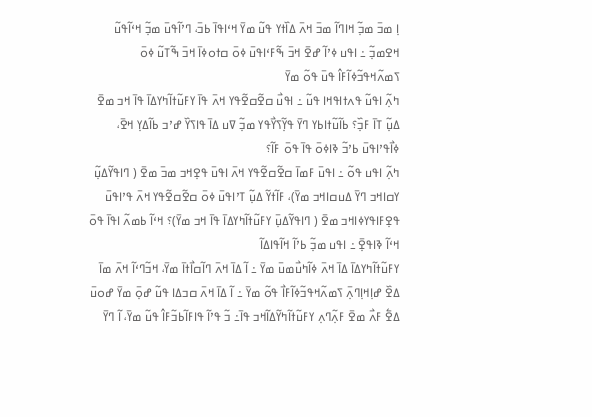ߊ߲ ߘߏ߫ ߘߏ߲߬ ߞߊߣߊ߬ ߘߏ߫ ߞߍ߫ ߡߊ߰ߙߌ ߟߎ߬ ߘߌ߫ ߞߵߊߟߊ߫ ߕߏ߫، ߣߴߊ߬ߟߎ߫ ߘߏ߲߬ ߞߵߊ߬ߟߎ߬ ߞߐߘߏ߲߬ ߸ ߊߟߎ ߦߴߊ߬ ߝߐ߫ ߞߏ߫ ߒ߬ߓߵߊߟߎ߫ ߦߋ߫ ߛߙߋߦߊ߫ ߞߏ߫ ߒ߬ߠߎ߬ ߦߋ߫ ߖߘߍ߬ߞߟߏ߬ߦߊ߬ߓߊ߮ ߟߎ߫ ߟߋ߬ ߘߌ߫
ߤߍ߲߬ ߊߟߎ߬ ߟߍߙߊߟߞߊ ߟߎ߬ ߸ ߊߟߎ߯ ߛߐ߬ߛߐ߬ߟߌ ߞߍ߫ ߟߊ߫ ߌߓߎ߬ߙߊ߬ߤߌߡߊ߫ ߟߊ߫ ߞߏ ߘߐ߫ ߡߎ߲߬ ߠߊ߫ ߓߏ߲߰؟ ߕߊ߬ߎ߬ߙߊߕߌ ߣߌ߫ ߟߌ߲߬ߖߌ߯ߟߌ ߘߏ߲߬ ߜߎ ߡߊ߫ ߟߊߖߌ߰ ߝߴߏ ߕߊ߬ߡߌ߲ ߞߐ߫، ߦߊ߯ߟߴߊߟߎ߫ ߕߴߏ߬ ߢߊߦߋ߫ ߟߊ߫ ߟߋ߫ ߓߊ߬؟
ߤߍ߲߬ ߊߟߎ ߟߋ߬ ߸ ߊߟߎ߫ ߓߘߊ߫ ߛߐ߬ߛߐ߬ߟߌ ߞߍ߫ ߊߟߎ߫ ߟߐ߲ߞߏ ߘߏ߫ ߘߐ߫ ( ߣߊߟߌ߬ߡߎ߲߬ ߌߛߊߞߏ ߣߌ߫ ߡߎߛߊߞߏ ߘߌ߫)، ߓߊ߬ߙߌ߬ ߡߎ߲߬ ߠߴߊߟߎ߫ ߦߋ߫ ߛߐ߬ߛߐ߬ߟߌ ߞߍ߫ ߟߴߊߟߎ߫ ߟߐ߲ߓߊߟߌߦߊߞߏ ߘߐ߫ ( ߣߊߟߌ߬ߡߎ߲߫ ߌߓߎ߬ߙߊ߬ߤߌߡߊ߫ ߟߊ߫ ߞߏ ߘߌ߫)؟ ߞߵߊ߬ ߕߘߍ߬ ߊߟߊ߫ ߟߋ߫ ߞߵߊ߬ ߢߊߟߐ߲߫ ߸ ߊߟߎ ߘߏ߲߬ ߕߴߊ߬ ߞߊ߬ߟߊߡߊ߬
ߌߓߎ߬ߙߊ߬ߤߌߡߊ߫ ߡߊ߫ ߞߍ߫ ߦߊ߬ߤߎ߯ߘߎ߫ ߘߌ߫ ߸ ߊ߬ ߡߊ߫ ߞߍ߫ ߣߊ߬ߛߊ߯ߙߊ߫ ߘߌ߫، ߞߏ߬ߣߵߊ߬ ߞߍ߫ ߘߊ߫ ߡߐ߰ ߝߊ߲ߞߊ߲ߣߍ߲߫ ߖߘߍ߬ߞߟߏ߬ߦߊ߬ߓߊ߯ ߟߋ߬ ߘߌ߫ ߸ ߊ߬ ߡߊ߫ ߞߍ߫ ߛߏߡߊ ߟߎ߬ ߝߋ߲߫ ߘߌ߫ ߝߋߎ߫
ߡߐ߱ ߓߍ߯ ߘߐ߫ ߓߍ߲߬ߣߍ߲ ߌߓߎ߬ߙߊ߬ߤߌ߬ߡߊ߬ߞߏ ߟߊ߫߸ ߏ߬ ߟߴߊ߬ ߟߊߓߊ߬ߕߏ߬ߓߊ߮ ߟߎ߬ ߘߌ߫، ߊ߬ ߣߌ߫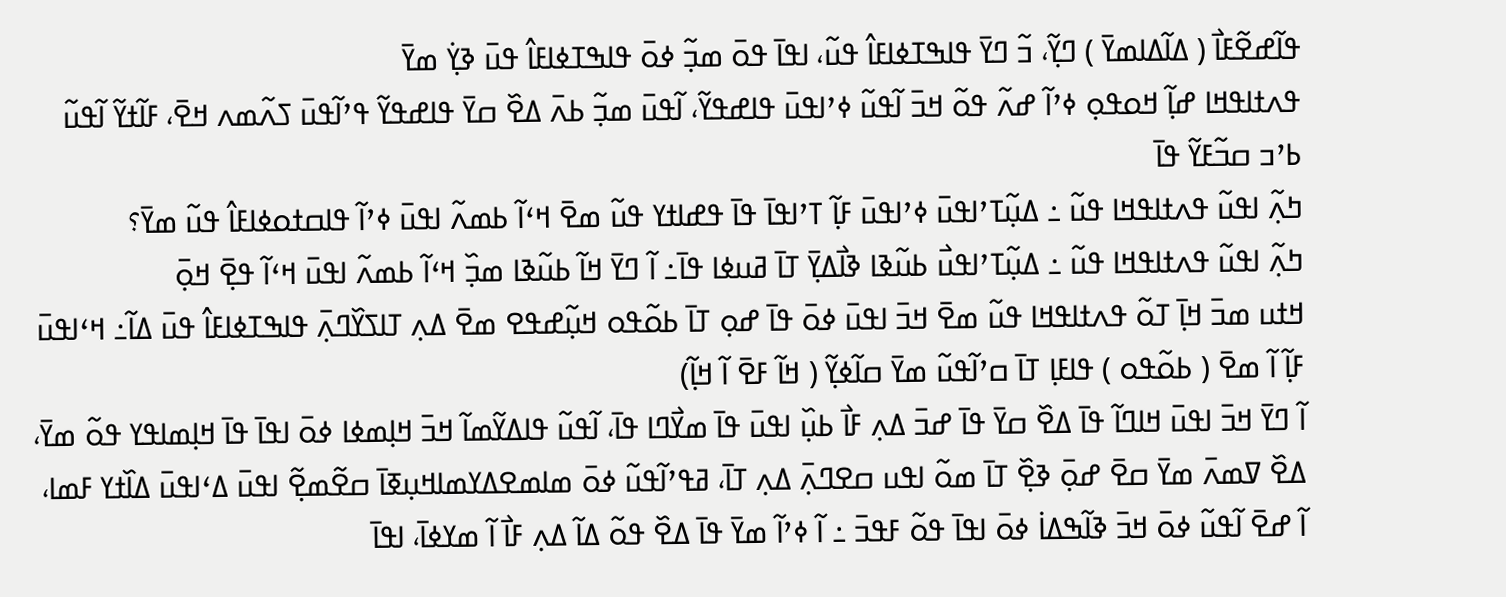ߟߊ߬ߝߐ߬ߓߊ߯ ( ߡߊ߬ߡߊߘߌ߫ ) ߣߌ߲߬، ߏ߬ ߣߌ߫ ߟߊߒߠߦߊߓߊ߮ ߟߎ߬، ߊߟߊ߫ ߟߋ߫ ߘߏ߲߬ ߦߋ߫ ߟߊߒߠߦߊߓߊ߮ ߟߎ߫ ߢߌ߲߭ ߘߌ߫
ߟߍߙߊߟߞߊ ߝߊ߲߬ ߞߋߟߋ߲ ߦߴߊ߬ ߝߍ߬ ߟߋ߬ ߞߏ߫ ߊ߬ߟߎ߬ ߦߴߊߟߎ߫ ߟߊߝߟߌ߬، ߊ߬ߟߎ߫ ߘߏ߲߬ ߕߍ߫ ߡߐ߰ ߛߌ߫ ߟߊߝߟߌ߬ ߟߴߊ߬ߟߎ߫ ߖߍ߬ߘߍ ߞߐ߫، ߓߊ߬ߙߌ߬ ߊ߬ߟߎ߬ ߕߴߏ ߛߏ߬ߓߌ߬ ߟߊ߫
ߤߍ߲߬ ߊߟߎ߬ ߟߍߙߊߟߞߊ ߟߎ߬ ߸ ߡߎ߲߬ߠߴߊߟߎ߫ ߦߴߊߟߎ߫ ߓߊ߲߬ ߠߴߊߟߊ߫ ߟߊ߫ ߟߝߊߙߌ ߟߎ߬ ߘߐ߫ ߞߵߊ߬ ߕߘߍ߬ ߊߟߎ߫ ߦߴߊ߬ ߟߊߛߙߋߦߊߓߊ߮ ߟߎ߬ ߘߌ߫؟
ߤߍ߲߬ ߊߟߎ߬ ߟߍߙߊߟߞߊ ߟߎ߬ ߸ ߡߎ߲߬ߠߴߊߟߎ߯ ߕߎ߬ߢߊ ߢߊ߯ߡߌ߲߫ ߠߊ߫ ߥߎߦߊ ߟߊ߫߸ ߊ߬ ߣߌ߫ ߞߊ߬ ߕߎ߬ߢߊ ߘߏ߲߰ ߞߵߊ߬ ߕߘߍ߬ ߊߟߎ߫ ߞߵߊ߬ ߟߐ߲߫ ߞߋ߲߫
ߞߙߎ ߘߏ߫ ߞߊ߲߫ ߠߋ߬ ߟߍߙߊߟߞߊ ߟߎ߬ ߘߐ߫ ߞߏ߫ ߊߟߎ߫ ߦߋ߫ ߟߊ߫ ߝߋ߲ ߠߊ߫ ߕߋ߬ߟߋ ߞߎ߲߬ߝߟߐ ߘߐ߫ ߡߍ߲ ߠߊߖߌ߰ߣߍ߲߫ ߟߊߒߠߦߊߓߊ߮ ߟߎ߫ ߡߊ߬߸ ߞߵߊߟߎ߫ ߓߊ߲߬ ߊ߬ ߘߐ߫ ( ߕߋ߬ߟߋ ) ߟߊߓߊ߲ ߠߊ߫ ߛߴߊ߬ߟߎ߬ ߘߌ߫ ߛߊ߬ߦߌ߲߬ ( ߞߊ߬ ߓߐ߫ ߊ߬ ߞߊ߲߬)
ߊ߬ ߣߌ߫ ߞߏ߫ ߊߟߎ߫ ߞߊߣߊ߬ ߟߊ߫ ߡߐ߰ ߛߌ߫ ߟߊ߫ ߝߏ߫ ߡߍ߲ ߓߊ߯ ߕߎ߲߰ ߊߟߎ߫ ߟߊ߫ ߘߌ߯ߣߊ ߟߊ߫، ߊ߬ߟߎ߬ ߟߊߡߌ߬ߘߊ߬ ߞߏ߫ ߞߊ߲ߘߦߊ ߦߋ߫ ߊߟߊ߫ ߟߊ߫ ߞߊ߲ߘߊߟߌ ߟߋ߬ ߘߌ߫، ߡߐ߰ ߜߘߍ߫ ߘߌ߫ ߛߐ߫ ߝߋ߲߫ ߢߐ߲߰ ߠߊ߫ ߘߋ߬ ߊߟߎ ߛߐߣߍ߲߫ ߡߍ߲ ߠߊ߫، ߥߟߴߊ߬ߟߎ߬ ߦߋ߫ ߘߊߘߐߡߌߘߊߞߎ߲ߧߊ߫ ߛߐ߬ߘߐ߲߬ ߊߟߎ߫ ߡߵߊߟߎ߫ ߡߊ߰ߙߌ ߓߘߊ، ߊ߬ ߝߐ߫ ߊ߬ߟߎ߬ ߦߋ߫ ߞߏ߫ ߢߊ߬ߒߡߊ߭ ߦߋ߫ ߊߟߊ߫ ߟߋ߬ ߓߟߏ߫ ߸ ߊ߬ ߦߴߊ߬ ߘߌ߫ ߟߊ߫ ߡߐ߰ ߟߋ߬ ߡߊ߬ ߡߍ߲ ߓߊ߯ ߊ߬ ߘߌߦߊ߫، ߊߟߊ߫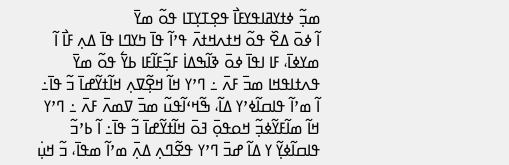ߘߏ߲߬ ߦߙߌߥߊߟߌߓߊ߯ ߟߐ߲ߠߌ߲ߠߊ ߟߋ߬ ߘߌ߫
ߊ߬ ߦߋ߫ ߡߐ߰ ߟߋ߬ ߞߙߍߞߙߍ߫ ߟߴߊ߬ ߟߊ߫ ߤߌߣߊ ߟߊ߫ ߡߍ߲ ߓߊ߯ ߊ߬ ߘߌߦߊ߫، ߓߊ ߊߟߊ߫ ߦߋ߫ ߢߊ߬ߒߡߊ߭ ߓߏ߲߬ߓߊ߬ߓߊ ߕߌ߱ ߟߋ߬ ߘߌ߫
ߟߍߙߊߟߞߊ ߘߏ߫ ߓߍ߫ ߸ ߣߴߌ ߞߊ߬ ߞߐ߲߬ߜߍ߲ ߞߊ߬ߙߌ߬ߝߊ߫ ߏ߬ ߟߊ߫߸ ߊ߬ ߘߴߊ߬ ߟߊߛߊ߬ߦߴߌ ߡߊ߬، ߒ߬ߞߵߊ߬ߟߎ߬ ߘߏ߫ ߜߘߍ߫ ߓߍ߫ ߸ ߣߴߌ ߞߊ߬ ߘߊ߬ߓߌ߬ߦߏ߲߬ ߞߋߟߋ߲߫ ߔߋ߫ ߞߊ߬ߙߌ߬ߝߊ߫ ߏ߬ ߟߊ߫߸ ߊ߬ ߕߴߏ߬ ߟߊߛߊ߬ߦߌ߲߬ ߌ ߡߊ߬ ߝߏ߫ ߣߴߌ ߟߐ߬ߣߍ߲ ߡߍ߲߫ ߘߴߊ߬ ߘߟߊ߫، ߏ߬ ߞߎ߲߭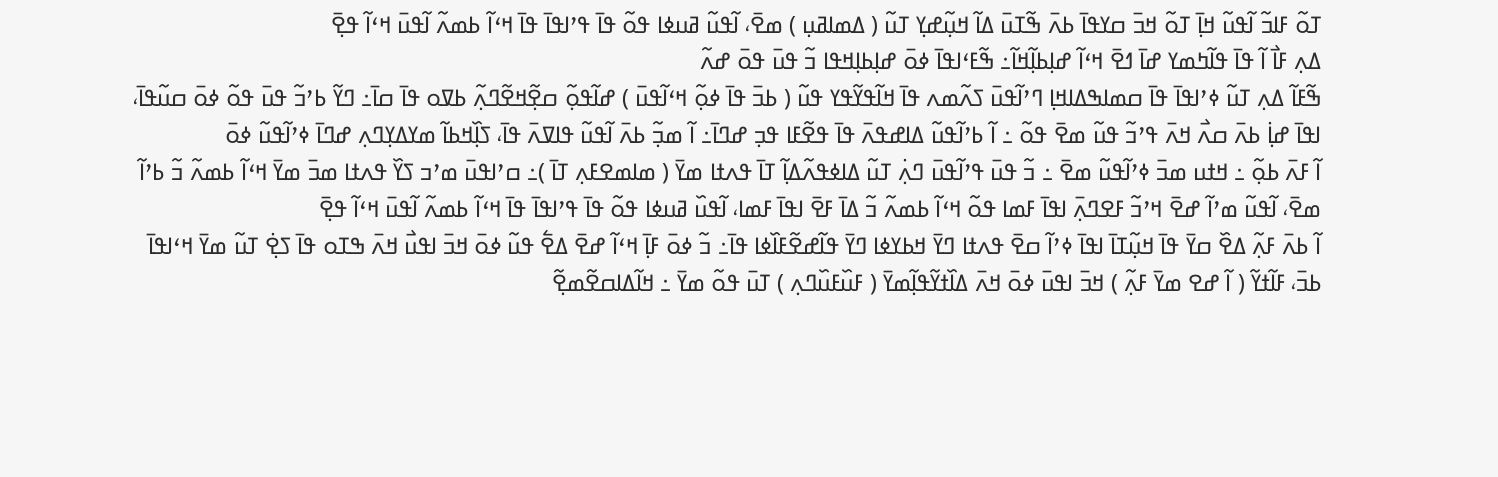ߠߋ߬ ߓߊߏ߬ ߊ߬ߟߎ߬ ߞߊ߲߫ ߠߋ߬ ߞߏ߫ ߛߌߟߊ߫ ߕߍ߫ ߒ߬ߠߎ߫ ߡߊ߬ ߞߎ߲߬ߝߌ߲ ߠߎ߬ ( ߡߘߊߥߎ߲ ) ߘߐ߫، ߊ߬ߟߎ߬ ߥߎߦߊ ߟߋ߬ ߟߊ߫ ߟߴߊߟߊ߫ ߟߊ߫ ߞߵߊ߬ ߕߘߍ߬ ߊ߬ߟߎ߫ ߞߵߊ߬ ߟߐ߲߫
ߡߍ߲ ߓߊ߯ ߊ߬ ߟߊ߫ ߟߊ߬ߤߘߌ ߝߊ߫ ߗߐ߫ ߞߵߊ߬ ߝߊ߲ߕߊ߲߬ߞߊ߬߸ ߒ߬ߓߵߊߟߊ߫ ߦߋ߫ ߝߊ߲ߕߊ߲ߞߟߊ ߏ߬ ߟߎ߫ ߟߋ߫ ߝߍ߬
ߒ߬ߓߊ߬ ߡߍ߲ ߠߎ߬ ߦߴߊߟߊ߫ ߟߊ߫ ߛߘߊߒߡߊߞߊ߲ ߣߴߊ߬ߟߎ߫ ߖߍ߬ߘߍ ߟߊ߫ ߞߊ߬ߟߌ߬ߟߌ ߟߎ߬ ( ߕߏ߫ ߟߊ߫ ߦߋ߲߬ ߞߵߊ߬ߟߎ߫ ) ߝߊ߬ߟߋ߲߬ ߛߐ߲߬ߞߐ߬ߣߍ߲߬ ߕߜߋ ߟߊ߫ ߛߊ߫߸ ߣߌ߬ ߕߴߏ߬ ߟߎ߫ ߟߋ߬ ߦߋ߫ ߛߎ߬ߟߊ߫، ߊߟߊ߫ ߝߊ߲߭ ߕߍ߫ ߛߍ߯ ߞߍ߫ ߟߴߏ߬ ߟߎ߬ ߘߐ߫ ߟߋ߬ ߸ ߊ߬ ߕߴߊ߬ߟߎ߬ ߡߊߝߟߍ߫ ߟߊ߫ ߟߐ߬ߓߊ ߟߏ߲ ߝߣߊ߫߸ ߊ߬ ߘߏ߲߬ ߕߍ߫ ߊ߬ߟߎ߬ ߟߊߜߍ߫ ߟߊ߫، ߖߊ߲߰ߞߕߊ߬ ߘߌߡߌ߲ߣߍ߲ ߝߣߊ߫ ߦߴߊ߬ߟߎ߬ ߦߋ߫
ߊ߬ ߓߍ߫ ߕߋ߲߬ ߸ ߞߙߎ ߘߏ߫ ߦߴߊ߬ߟߎ߬ ߘߐ߫ ߸ ߏ߬ ߟߎ߫ ߟߴߊ߬ߟߎ߫ ߣߍ߲߭ ߠߎ߬ ߡߊߦߟߍ߬ߡߊ߲߬ ߠߊ߫ ߟߍߙߊ ߘߌ߫ ( ߘߊߘߐߓߍ߲ ߠߊ߫ )߸ ߛߴߊߟߎ߫ ߘߴߏ ߖߌ߰ ߟߍߙߊ ߘߏ߫ ߘߌ߫ ߞߵߊ߬ ߕߘߍ߬ ߏ߬ ߕߴߊ߬ ߘߐ߫، ߊ߬ߟߎ߬ ߘߴߊ߬ ߝߐ߫ ߞߴߏ߬ ߓߐߣߍ߲߫ ߊߟߊ߫ ߓߘߊ ߟߋ߬ ߞߵߊ߬ ߕߘߍ߬ ߏ߬ ߡߊ߫ ߓߐ߫ ߊߟߊ߫ ߓߘߊ، ߊ߬ߟߎ߰ ߥߎߦߊ ߟߋ߬ ߟߊ߫ ߟߴߊߟߊ߫ ߟߊ߫ ߞߵߊ߬ ߕߘߍ߬ ߊ߬ߟߎ߫ ߞߵߊ߬ ߟߐ߲߫
ߊ߬ ߕߍ߫ ߓߍ߲߬ ߡߐ߰ ߛߌ߫ ߟߊ߫ ߞߎ߲߬ߠߊ߫ ߊߟߊ߫ ߦߴߊ߬ ߛߐ߫ ߟߍߙߊ ߣߌ߫ ߞߕߌߦߊ ߣߌ߫ ߟߊ߬ߝߐ߬ߓߊ߰ߦߊ ߟߊ߫߸ ߏ߬ ߦߋ߫ ߓߊ߲߫ ߞߵߊ߬ ߝߐ߫ ߡߐ߱ ߟߎ߬ ߦߋ߫ ߞߏ߫ ߊߟߎ߯ ߞߍ߫ ߒߠߋ ߟߊ߫ ߖߐ߲߭ ߠߎ߬ ߘߌ߫ ߞߵߊߟߊ߫ ߕߏ߫، ߓߊ߬ߙߌ߬ ( ߊ߬ ߝߐ ߘߌ߫ ߓߍ߲߬ ) ߞߏ߫ ߊߟߎ߫ ߦߋ߫ ߞߍ߫ ߡߊ߰ߙߌ߬ߟߊ߲߬ߘߌ߫ ( ߓߎ߰ߓߎ߰ߣߍ߲ ) ߠߎ߫ ߟߋ߬ ߘߌ߫ ߸ ߞߊ߬ߡߊߛߐ߬ߘߐ߲߬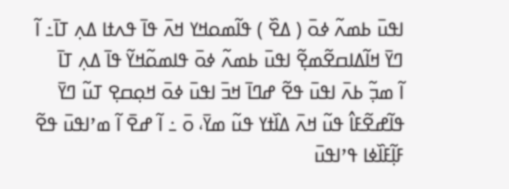ߊߟߎ߫ ߕߘߍ߬ ߦߋ߫ ( ߡߐ߰ ) ߟߊ߬ߘߋߞߌ ߞߍ߫ ߟߊ߫ ߟߍߙߊ ߡߍ߲ ߠߊ߫߸ ߊ߬ ߣߌ߫ ߞߊ߬ߡߊߛߐ߬ߘߐ߲߬ ߊߟߎ߫ ߕߘߍ߬ ߦߋ߫ ߟߊߘߋ߬ߞߌ߬ ߟߊ߫ ߡߍ߲ ߠߊ߫
ߊ߬ ߘߏ߲߬ ߕߍ߫ ߊߟߎ߫ ߟߐ߬ ߝߣߊ߫ ߞߏ߫ ߊߟߎ߫ ߦߋ߫ ߞߋ߲ߛߐ߲ ߠߎ߬ ߣߌ߫ ߟߊ߬ߝߐ߬ߓߊ߮ ߟߎ߬ ߞߍ߫ ߡߊ߰ߙߌ ߟߎ߬ ߘߌ߫، ߋ߫ ߸ ߊ߬ ߝߐ߫ ߊ߬ ߘߴߊߟߎ߫ ߟߐ߬ ߓߊ߲߬ߓߊ߰ߦߊ ߟߴߊߟߎ߫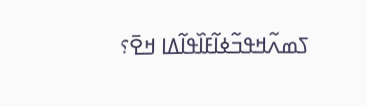ߖߘߍ߬ߞߟߏ߬ߦߊ߬ߓߊ߰ߟߊ߬ߡߊ ߞߐ߫؟